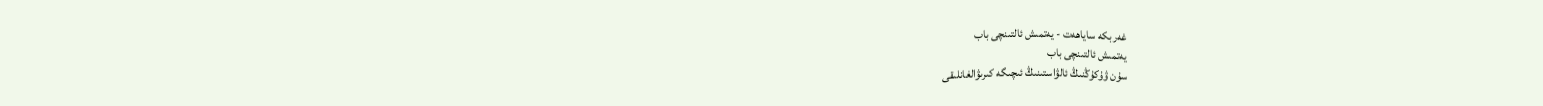غەربكە ساياھەت - يەتمىش ئالتىنچى باب
يەتمىش ئالتىنچى باب
سۇن ۋۇكۇڭنىڭ ئالۋاستىنىڭ ئىچىگە كىرىۋالغانلىقى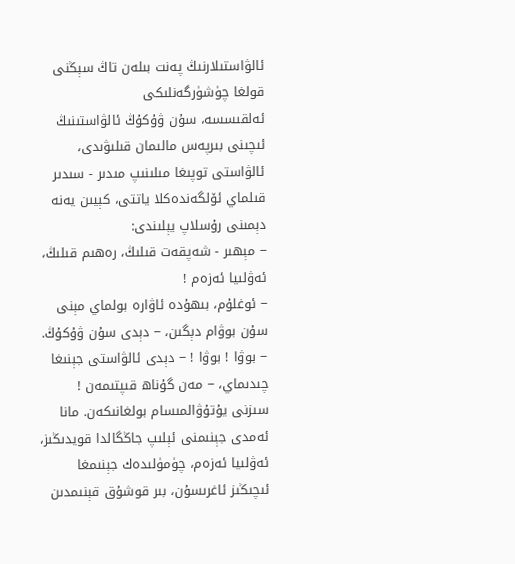ئالۋاستىلارنىڭ پەنت بىلەن تاڭ سېڭنى قولغا چۈشۈرگەنلىكى
ئەلقىسسە، سۇن ۋۇكۇڭ ئالۋاستىنىڭ ئىچىنى بىرپەس مالىمان قىلىۋىدى، ئالۋاستى توپىغا مىلىنىپ مىدىر - سىدىر قىلماي ئۆلگەندەكلا ياتتى، كېيىن يەنە دېمىنى رۇسلاپ يېلىندى:
− مېھىر - شەپقەت قىلىڭ، رەھىم قىلىڭ، ئەۋلىيا ئەزەم !
− ئوغلۇم، بىھۇدە ئاۋارە بولماي مېنى سۇن بوۋام دېگىن، − دېدى سۇن ۋۇكۇڭ.
− بوۋا ! بوۋا ! − دېدى ئالۋاستى جېنىغا چىدىماي، − مەن گۇناھ قىپتىمەن ! سىزنى يۇتۇۋالمىسام بولغانىكەن. مانا ئەمدى جېنىمنى ئېلىپ جاڭگالدا قويدىڭىز، ئەۋلىيا ئەزەم، چۈمۈلىدەك جېنىمغا ئىچىڭىز ئاغرىسۇن، بىر قوشۇق قېنىمدىن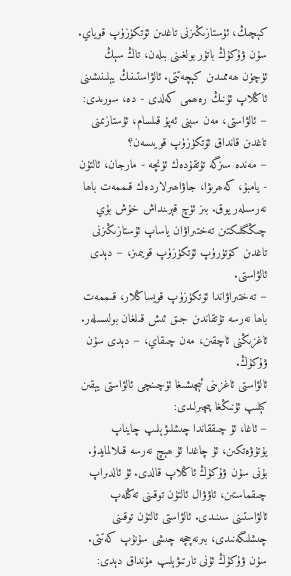كېچىڭ، ئۇستازىڭىزنى تاغدىن ئۆتكۈزۈپ قوياي.
سۇن ۋۇكۇڭ باتۇر بولغىنى بىلەن، تاڭ سېڭ ئۈچۈن ھەممىدىن كېچەتتى. ئالۋاستىنىڭ يېلىنىشىنى ئاڭلاپ ئۇنىڭ رەھمى كەلدى - دە، سورىدى:
− ئالۋاستى، مەن سېنى ئەپۇ قىلسام، ئۇستازىمنى تاغدىن قانداق ئۆتكۈزۈپ قويىسەن؟
− مەندە سىزگە تۇتقۇدەك ئۈنچە - مارجان، ئالتۇن - يامبۇ، كەھرىۋا، جاۋاھىرلاردەك قىممەت باھا نەرسىلەر يوق. بىز ئۈچ قېرىنداش خۇش بۇي چىڭگىلىكتىن تەختىراۋان ياساپ ئۇستازىڭىزنى تاغدىن كۆتۈرۈپ ئۆتكۈزۈپ قويىمىز، − دېدى ئالۋاستى.
− تەختىراۋاندا ئۆتكۈزۈپ قويساڭلار، قىممەت باھا نەرسە تۇتقاندىن جىق ئىش قىلغان بولىسىلەر. ئاغزىڭنى ئاچقىن، مەن چىقاي، − دېدى سۇن ۋۇكۇڭ.
ئالۋاستى ئاغزىنى ئېچىشىغا ئۈچىنچى ئالۋاستى يېقىن كېلىپ ئۇنىڭغا پىچىرلىدى:
− ئاغا، ئۇ چىققاندا چىشلىۋېلىپ چايناپ يۇتۇۋەتكىن، ئۇ چاغدا ئۇ ھېچ نەرسە قىلالمايدۇ.
بۇنى سۇن ۋۇكۇڭ ئاڭلاپ قالدى. ئۇ ئالدىراپ چىقماستىن، ئاۋۋال ئالتۇن توقىنى تەڭلەپ ئالۋاستىنى سىنىدى. ئالۋاستى ئالتۇن توقىنى چىشلىگەنىدى، بىرنەچچە چىشى سۇنۇپ كەتتى. سۇن ۋۇكۇڭ ئۇنى تارتىۋېلىپ مۇنداق دېدى: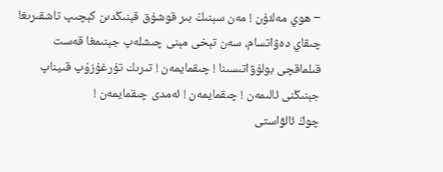− ھوي مەلئۇن ! مەن سېنىڭ بىر قوشۇق قېنىڭدىن كېچىپ تاشقىرىغا چىقاي دەۋاتسام، سەن تېخى مېنى چىشلەپ جېنىمغا قەست قىلماقچى بولۇۋاتىسىنا ! چىقمايمەن ! تىرىك تۇرغۇزۇپ قىيناپ جېنىڭنى ئالىمەن ! چىقمايمەن ! ئەمدى چىقمايمەن !
چوڭ ئالۋاستى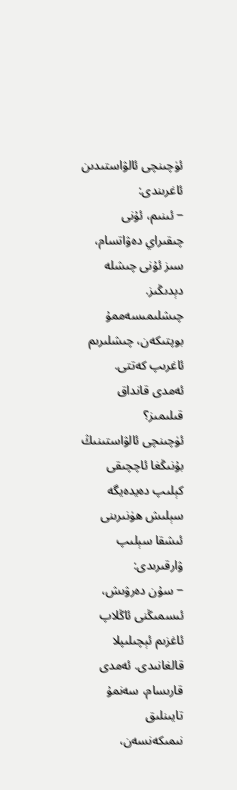ئۈچىنچى ئالۋاستىدىن ئاغرىندى:
− ئىنىم، ئۇنى چىقىراي دەۋاتسام، سىز ئۇنى چىشلە دېدىڭىز. چىشلىمىسەممۇ بوپتىكەن، چىشلىرىم ئاغرىپ كەتتى. ئەمدى قانداق قىلىمىز؟
ئۈچىنچى ئالۋاستىنىڭ بۇنىڭغا ئاچچىقى كېلىپ دەيدەيگە سېلىش ھۈنىرىنى ئىشقا سېلىپ ۋارقىرىدى:
− سۇن دەرۋىش، ئىسمىڭنى ئاڭلاپ ئاغزىم ئېچىلىپلا قالغانىدى. ئەمدى قارىسام، سەنمۇ تايىنلىق نىمىكەنسەن،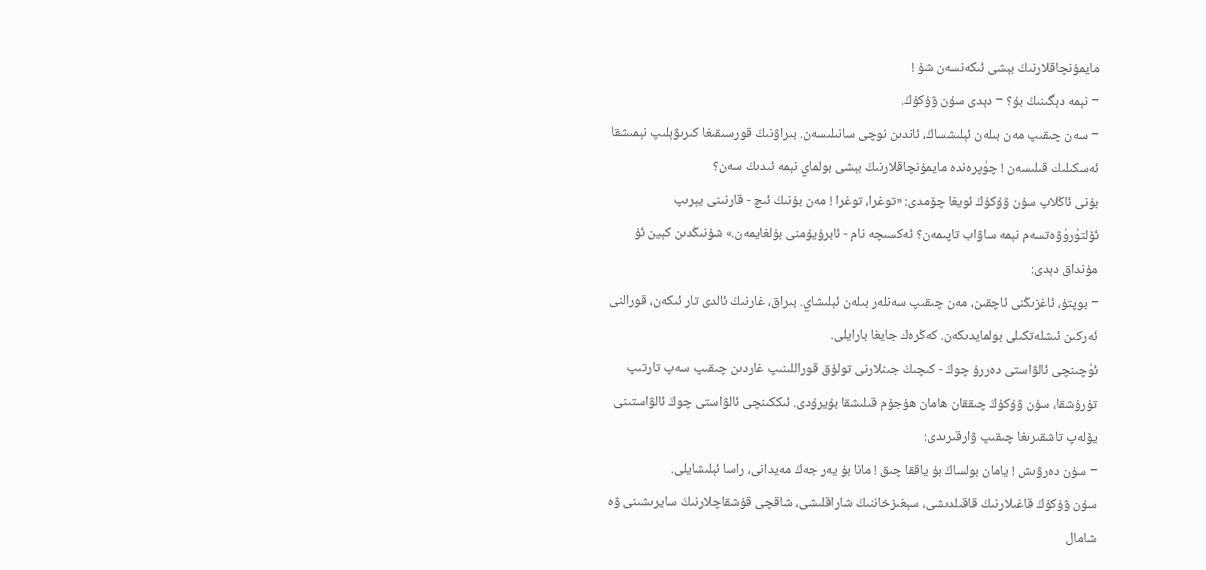مايمۇنچاقلارنىڭ بېشى ئىكەنسەن شۇ !
− نېمە دېگىنىڭ بۇ؟ − دېدى سۇن ۋۇكۇڭ.
− سەن چىقىپ مەن بىلەن ئېلىشساڭ، ئاندىن نوچى سانىلىسەن. بىراۋنىڭ قورسىقىغا كىرىۋېلىپ نېمىشقا ئەسكىلىك قىلىسەن ! چۈپرەندە مايمۇنچاقلارنىڭ بېشى بولماي نېمە ئىدىڭ سەن؟
بۇنى ئاڭلاپ سۇن ۋۇكۇڭ ئويغا چۆمدى: «توغرا، توغرا ! مەن بۇنىڭ ئىچ - قارنىنى يېرىپ ئۆلتۈرۈۋەتسەم نېمە ساۋاب تاپىمەن؟ ئەكسىچە نام - ئابرۇيۇمنى بۇلغايمەن.» شۇنىڭدىن كېين ئۇ مۇنداق دېدى:
− بوپتۇ، ئاغزىڭنى ئاچقىن، مەن چىقىپ سەنلەر بىلەن ئېلىشاي. بىراق، غارنىڭ ئالدى تار ئىكەن، قورالنى ئەركىن ئىشلەتكىلى بولمايدىكەن. كەڭرەك جايغا بارايلى.
ئۈچىنچى ئالۋاستى دەررۇ چوڭ - كىچىڭ جىنلارنى تولۇق قوراللىنىپ غاردىن چىقىپ سەپ تارتىپ تۇرۇشقا، سۇن ۋۇكۇڭ چىققان ھامان ھۇجۇم قىلىشقا بۇيرۇدى. ئىككىنچى ئالۋاستى چوڭ ئالۋاستىنى يۆلەپ تاشقىرىغا چىقىپ ۋارقىرىدى:
− سۇن دەرۋىش ! يامان بولساڭ بۇ ياققا چىق ! مانا بۇ يەر جەڭ مەيدانى، راسا ئېلىشايلى.
سۇن ۋۇكۇڭ قاغىلارنىڭ قاقىلدىشى، سېغىزخاننىڭ شاراقلىشى، شاقچى قۇشقاچلارنىڭ سايرىشىنى ۋە شامال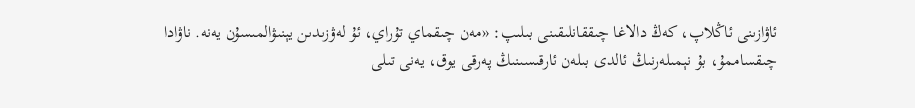ئاۋازىنى ئاڭلاپ، كەڭ دالاغا چىققانلىقىنى بىلىپ: «مەن چىقماي تۇراي، ئۇ لەۋزىدىن يېنىۋالمىسۇن يەنە. ناۋادا چىقساممۇ، بۇ نېمىلەرنىڭ ئالدى بىلەن ئارقىسىنىڭ پەرقى يوق، يەنى تىلى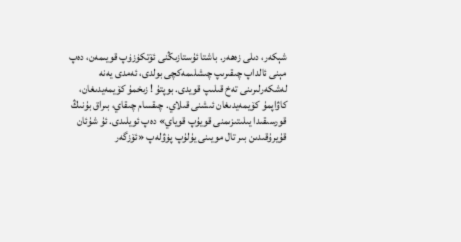شېكەر، دىلى زەھەر. باشتا ئۇستازىڭنى ئۆتكۈزۈپ قويىمەن، دەپ مېنى ئالداپ چىقىرىپ چىشلىمەكچى بولدى، ئەمدى يەنە لەشكەرلىرىنى تەخ قىلىپ قويدى. بوپتۇ ! زىخمۇ كۆيمەيدىغان، كاۋاپمۇ كۆيمەيدىغان ئىشنى قىلاي. چىقسام چىقاي، بىراق بۇنىڭ قورسىقىدا يىلىتىزىمنى قويۇپ قوياي» دەپ ئويلىدى. ئۇ شۇئان قۇيرۇقىدىن بىر تال مويىنى يۇلۇپ پۈۋلەپ «ئۆزگەر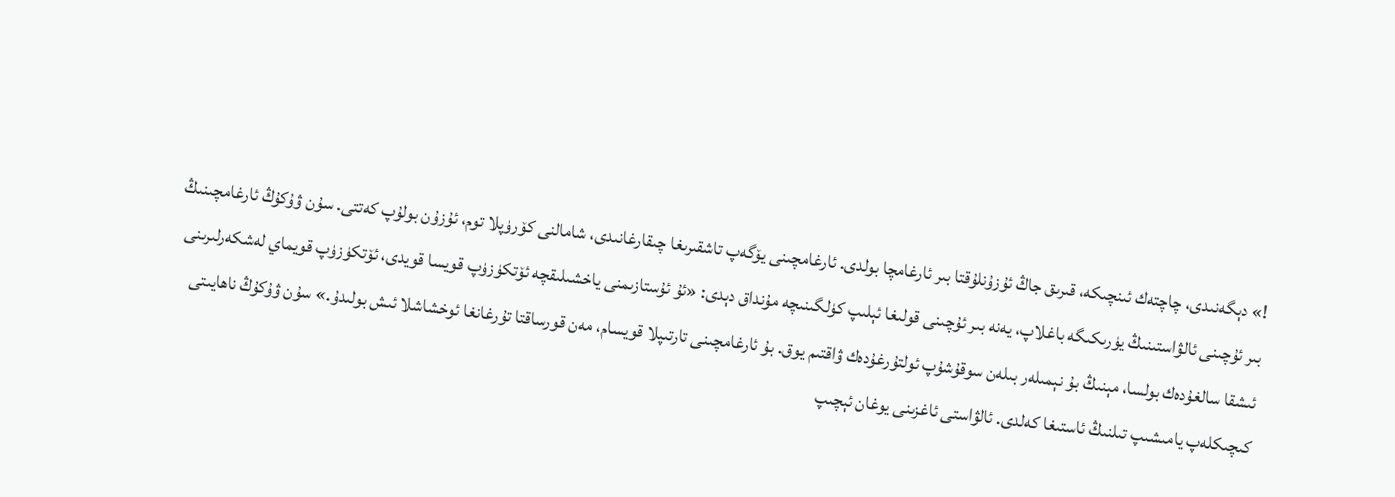!» دېگەنىدى، چاچتەك ئىنچىكە، قىرىق جاڭ ئۇزۇنلۇقتا بىر ئارغامچا بولدى. ئارغامچىنى يۆگەپ تاشقىرىغا چىقارغانىدى، شامالنى كۆرۈپلا توم، ئۇزۇن بولۇپ كەتتى. سۇن ۋۇكۇڭ ئارغامچىنىڭ بىر ئۇچىنى ئالۋاستىنىڭ يۈرىكىگە باغلاپ، يەنە بىر ئۇچىنى قولىغا ئېلىپ كۈلگىنىچە مۇنداق دېدى: «ئۇ ئۇستازىمنى ياخشىلىقچە ئۆتكۈزۈپ قويسا قويدى، ئۆتكۈزۈپ قويماي لەشكەرلىرىنى ئىشقا سالغۇدەك بولسا، مېنىڭ بۇ نېمىلەر بىلەن سوقۇشۇپ ئولتۇرغۇدەك ۋاقتىم يوق. بۇ ئارغامچىنى تارتىپلا قويسام، مەن قورساقتا تۇرغانغا ئوخشاشلا ئىش بولىدۇ.» سۇن ۋۇكۇڭ ناھايىتى كىچىكلەپ يامىشىپ تىلنىڭ ئاستىغا كەلدى. ئالۋاستى ئاغزىنى يوغان ئېچىپ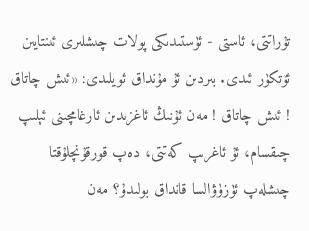تۇراتتى، ئاستى - ئۈستىدىكى پولات چىشلىرى ئىنتايىن ئۆتكۈر ئىدى. بىردىن ئۇ مۇنداق ئويلىدى: «ئىش چاتاق ! ئىش چاتاق ! مەن ئۇنىڭ ئاغزىدىن ئارغامچىنى ئېلىپ چىقسام، ئۇ ئاغرىپ كەتتى، دەپ قورقۇنچلۇقتا چىشلەپ ئۈزۈۋالسا قانداق بولىدۇ؟ مەن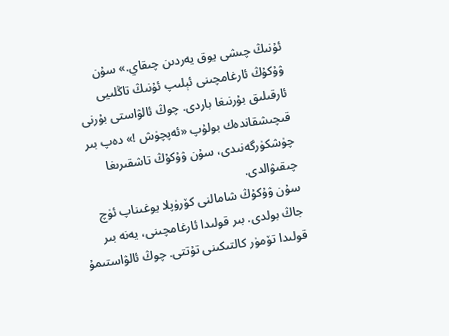ئۇنىڭ چىشى يوق يەردىن چىقاي.» سۇن ۋۇكۇڭ ئارغامچىنى ئېلىپ ئۇنىڭ تاڭلىيى ئارقىلىق بۇرنىغا باردى. چوڭ ئالۋاستى بۇرنى قىچىشقاندەك بولۇپ «ئەپچۈش !» دەپ بىر چۈشكۈرگەنىدى، سۇن ۋۇكۇڭ تاشقىرىغا چىقىۋالدى.
سۇن ۋۇكۇڭ شامالنى كۆرۈپلا يوغىناپ ئۈچ جاڭ بولدى. بىر قولىدا ئارغامچىنى، يەنە بىر قولىدا تۆمۈر كالتىكىنى تۇتتى. چوڭ ئالۋاستىمۇ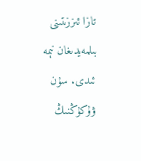تازا ئىززىتىنى بىلمەيدىغان نېمە ئىدى. سۇن ۋۇكۇڭنىڭ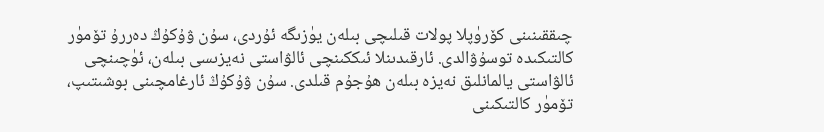چىققىنىنى كۆرۈپلا پولات قىلىچى بىلەن يۈزىگە ئۇردى، سۇن ۋۇكۇڭ دەررۇ تۆمۈر كالتىكىدە توسۇۋالدى. ئارقىدىنلا ئىككىنچى ئالۋاستى نەيزىسى بىلەن، ئۈچىنچى ئالۋاستى يالمانلىق نەيزە بىلەن ھۇجۇم قىلدى. سۇن ۋۇكۇڭ ئارغامچىنى بوشىتىپ، تۆمۈر كالتىكىنى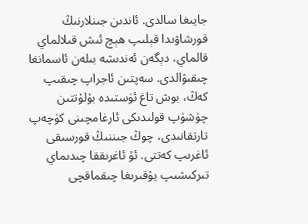جايىغا سالدى. ئاندىن جىنلارنىڭ قورشاۋىدا قېلىپ ھېچ ئىش قىلالماي قالماي، دېگەن ئەندىشە بىلەن ئاسمانغا چىقىۋالدى. سەپتىن ئاجراپ چىقىپ كەڭ، بوش تاغ ئۈستىدە بۇلۇتتىن چۈشۈپ قولىدىكى ئارغامچىنى كۈچەپ تارتقانىدى، چوڭ جىننىڭ قورسىقى ئاغرىپ كەتتى. ئۇ ئاغرىققا چىدىماي تىركىشىپ يۇقىرىغا چىقماقچى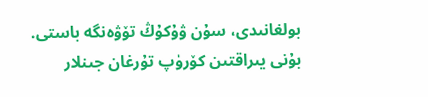بولغانىدى، سۇن ۋۇكۇڭ تۆۋەنگە باستى. بۇنى يىراقتىن كۆرۈپ تۇرغان جىنلار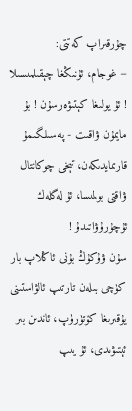چۇرقىراپ كەتتى:
− غوجام، ئۇنىڭغا چېقىلمىسىلا ! ئۇ يولىغا كېتىۋەرسۇن ! بۇ مايمۇن ۋاقىت - پەسىلگىمۇ قارىمايدىكەن، تېخى چوكانتال ۋاقتى بولمىسا، ئۇ لەگلەك ئۇچۇرۇۋاتىدۇ !
سۇن ۋۇكۇڭ بۇنى ئاڭلاپ بار كۈچى بىلەن تارتىپ ئالۋاستىنى يۇقىرىغا كۆتۈرۈپ، ئاندىن بىر ئېتىۋىدى، ئۇ يىپ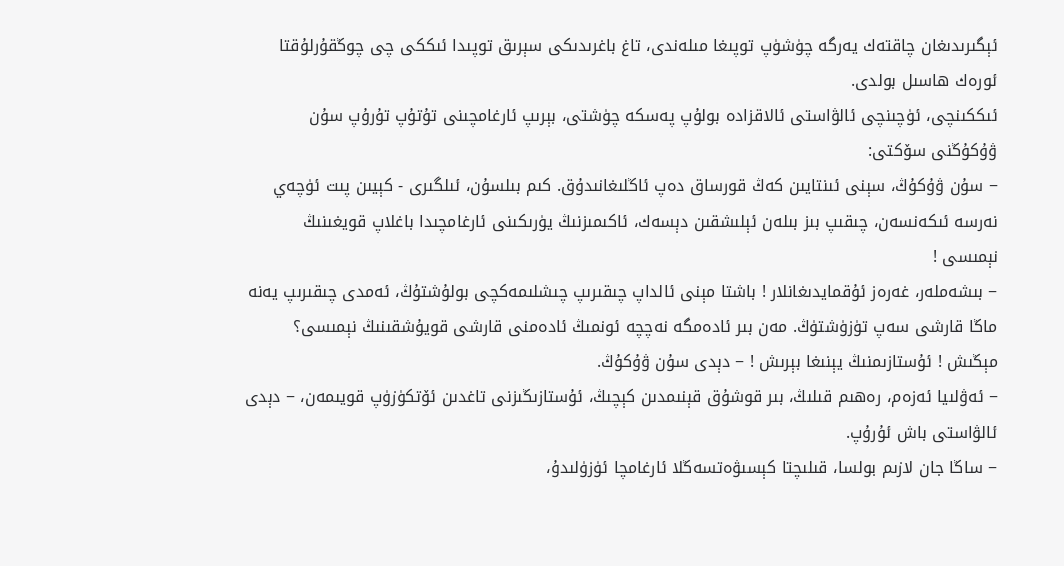ئېگىرىدىغان چاقتەك يەرگە چۈشۈپ توپىغا مىلەندى، تاغ باغرىدىكى سېرىق توپىدا ئىككى چى چوڭقۇرلۇقتا ئورەك ھاسىل بولدى.
ئىككىنچى، ئۈچىنچى ئالۋاستى ئالاقزادە بولۇپ پەسكە چۈشتى، بېرىپ ئارغامچىنى تۇتۇپ تۇرۇپ سۇن ۋۇكۇڭنى سۆكتى:
− سۇن ۋۇكۇڭ، سېنى ئىنتايىن كەڭ قورساق دەپ ئاڭلىغانىدۇق. كىم بىلسۇن، ئىلگىرى - كېيىن پىت ئۈچەي نەرسە ئىكەنسەن، چىقىپ بىز بىلەن ئېلىشقىن دېسەك، ئاكىمىزنىڭ يۈرىكىنى ئارغامچىدا باغلاپ قويغىنىڭ نېمىسى !
− بىشەملەر، غەرەز ئۇقمايدىغانلار ! باشتا مېنى ئالداپ چىقىرىپ چىشلىمەكچى بولۇشتۇڭ، ئەمدى چىقىرىپ يەنە ماڭا قارشى سەپ تۈزۈشتۈڭ. مەن بىر ئادەمگە نەچچە ئونمىڭ ئادەمنى قارشى قويۇشقىنىڭ نېمىسى؟ مېڭىش ! ئۇستازىمنىڭ يېنىغا بېرىش ! − دېدى سۇن ۋۇكۇڭ.
− ئەۋلىيا ئەزەم، رەھىم قىلىڭ، بىر قوشۇق قېنىمدىن كېچىڭ، ئۇستازىڭىزنى تاغدىن ئۆتكۈزۈپ قويىمەن، − دېدى ئالۋاستى باش ئۇرۇپ.
− ساڭا جان لازىم بولسا، قىلىچتا كېسىۋەتسەڭلا ئارغامچا ئۈزۈلىدۇ،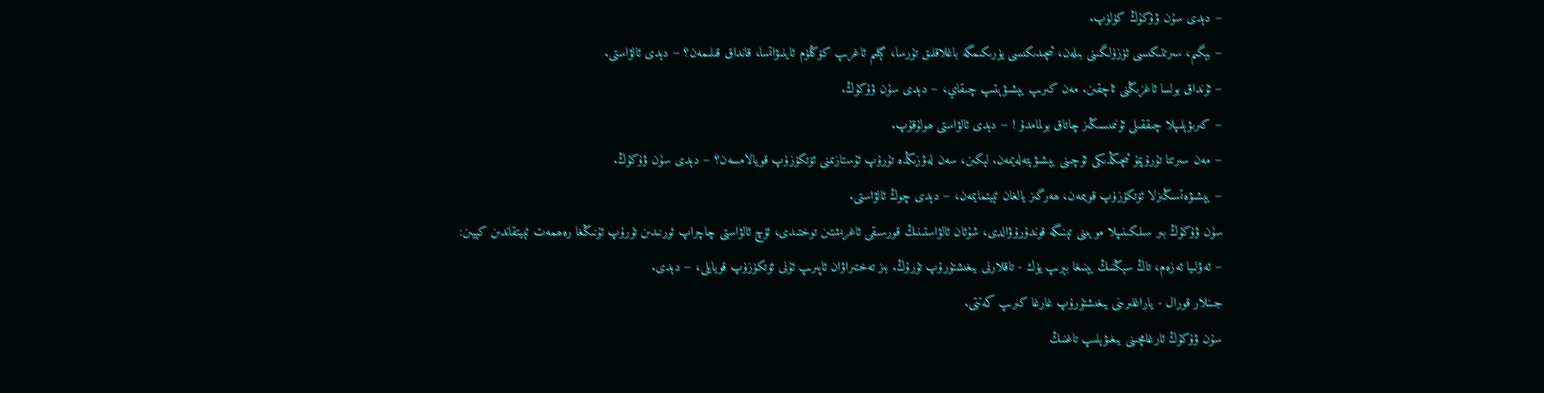− دېدى سۇن ۋۇكۇڭ كۈلۈپ.
− بېگىم، سىرتتىكىسى ئۈزۈلگىنى بىلەن، ئىچىدىكىسى يۈرىكىمگە باغلاقلىق تۇرسا، گېلىم ئاغرىپ كۆڭلۈم ئاينىۋاتسا، قانداق قىلىمەن؟ − دېدى ئالۋاستى.
− ئۇنداق بولسا ئاغزىڭنى ئاچقىن. مەن كىرىپ يېشىۋېتىپ چىقاي، − دېدى سۇن ۋۇكۇڭ.
− كىرىۋېلىپلا چىققىلى ئۇنىمىسىڭىز چاتاق بولمامدۇ ! − دېدى ئالۋاستى ھولۇقۇپ.
− مەن سىرتتا تۇرۇپمۇ ئىچىڭدىكى ئۇچىنى يېشىۋېتەلەيمەن. لېكىن، سەن لەۋزىڭدە تۇرۇپ ئۇستازىمنى ئۆتكۈزۈپ قويالامسەن؟ − دېدى سۇن ۋۇكۇڭ.
− يېشىۋەتسىڭىزلا ئۆتكۈزۈپ قويىمەن، ھەرگىز يالغان ئېيتمايمەن، − دېدى چوڭ ئالۋاستى.
سۇن ۋۇكۇڭ بىر سىلكىنىپلا مويىنى تېنىگە قوندۇرۇۋالدى، شۇئان ئالۋاستىنىڭ قورسىقى ئاغرىشتىن توختىدى، ئۈچ ئالۋاستى چاچراپ ئورنىدىن تۇرۇپ ئۇنىڭغا رەھمەت ئېيتقاندىن كېيىن:
− ئەۋلىيا ئەزەم، تاڭ سېڭنىڭ يېنىغا بېرىپ يۈك - تاقلارنى يىغىشتۇرۇپ تۇرۇڭ. بىز تەختىراۋان ئاپىرىپ ئۇنى ئۆتكۈزۈپ قويايلى، − دېدى.
جىنلار قورال - ياراغلىرىنى يىغىشتۇرۇپ غارغا كىرىپ كەتتى.
سۇن ۋۇكۇڭ ئارغامچىنى يىغىۋېلىپ تاغنىڭ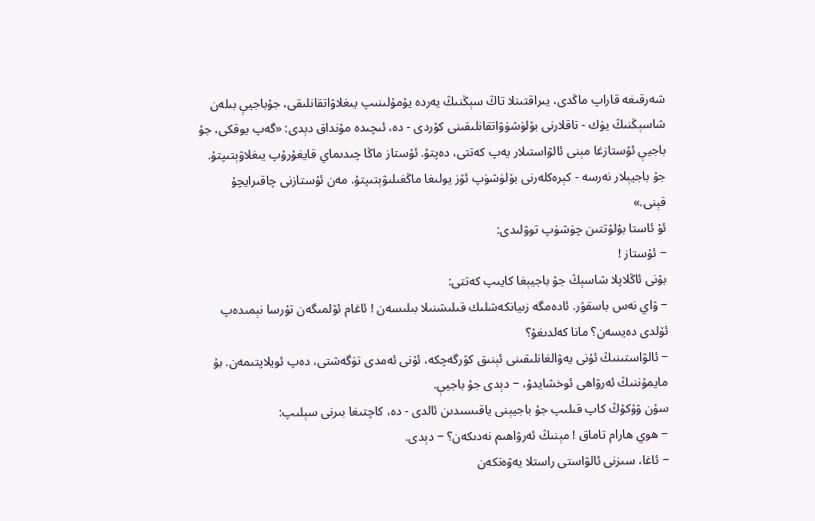شەرقىغە قاراپ ماڭدى، يىراقتىنلا تاڭ سېڭنىڭ يەردە يۇمۇلىنىپ يىغلاۋاتقانلىقى، جۇباجيې بىلەن شاسېڭنىڭ يۈك - تاقلارنى بۆلۈشۈۋاتقانلىقىنى كۆردى - دە، ئىچىدە مۇنداق دېدى: «گەپ يوقكى، جۇ باجيې ئۇستازغا مېنى ئالۋاستىلار يەپ كەتتى، دەپتۇ. ئۇستاز ماڭا چىدىماي قايغۇرۇپ يىغلاۋېتىپتۇ. جۇ باجيېلار نەرسە - كېرەكلەرنى بۆلۈشۈپ ئۆز يولىغا ماڭغىلىۋېتىپتۇ. مەن ئۇستازنى چاقىرايچۇ قېنى.»
ئۇ ئاستا بۇلۇتتىن چۈشۈپ توۋلىدى:
− ئۇستاز !
بۇنى ئاڭلاپلا شاسېڭ جۇ باجيېغا كايىپ كەتتى:
− ۋاي نەس باسقۇر. ئادەمگە زىيانكەشلىك قىلىشنىلا بىلىسەن ! ئاغام ئۆلمىگەن تۇرسا نېمىدەپ ئۆلدى دەيسەن؟ مانا كەلدىغۇ؟
− ئالۋاستىنىڭ ئۇنى يەۋالغانلىقىنى ئېنىق كۆرگەچكە، ئۇنى ئەمدى تۈگەشتى، دەپ ئويلاپتىمەن. بۇ مايمۇننىڭ ئەرۋاھى ئوخشايدۇ، − دېدى جۇ باجيې.
سۇن ۋۇكۇڭ كاپ قىلىپ جۇ باجيېنى ياقىسىدىن ئالدى - دە، كاچتىغا بىرنى سېلىپ:
− ھوي ھارام تاماق ! مېنىڭ ئەرۋاھىم نەدىكەن؟ − دېدى.
− ئاغا، سىزنى ئالۋاستى راستلا يەۋەتكەن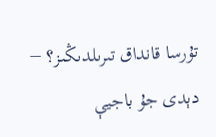تۇرسا قانداق تىرىلدىڭىز؟ − دېدى جۇ باجيې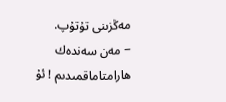مەڭزىنى تۇتۇپ.
− مەن سەندەك ھارامتاماقمىدىم ! ئۇ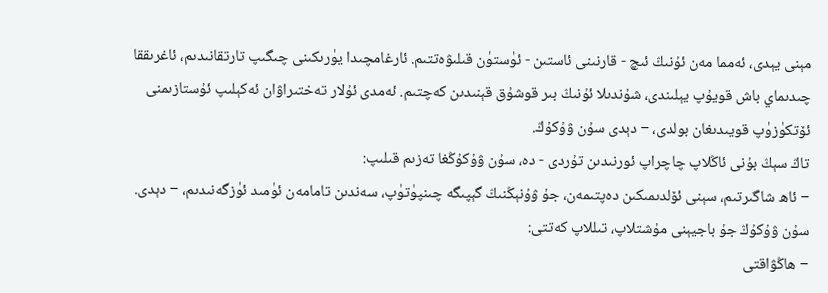مېنى يېدى، ئەمما مەن ئۇنىڭ ئىچ - قارنىنى ئاستىن - ئۈستۈن قىلىۋەتتىم. ئارغامچىدا يۈرىكىنى چىگىپ تارتقانىدىم، ئاغرىققا چىدىماي باش قويۇپ يېلىندى، شۇندىلا ئۇنىڭ بىر قوشۇق قېنىدىن كەچتىم. ئەمدى ئۇلار تەختىراۋان ئەكېلىپ ئۇستازىمنى ئۆتكۈزۈپ قويىدىغان بولدى، − دېدى سۇن ۋۇكۇڭ.
تاڭ سېڭ بۇنى ئاڭلاپ چاچراپ ئورنىدىن تۇردى - دە، سۇن ۋۇكۇڭغا تەزىم قىلىپ:
− ئاھ شاگىرتىم، سېنى ئۆلدىمىكىن دەپتىمەن، جۇ ۋۇنېڭنىڭ گېپىگە چىنپۈتۈپ، سەندىن تامامەن ئۈمىد ئۈزگەنىدىم، − دېدى.
سۇن ۋۇكۇڭ جۇ باجيېنى مۇشتلاپ، تىللاپ كەتتى:
− ھاڭۋاقتى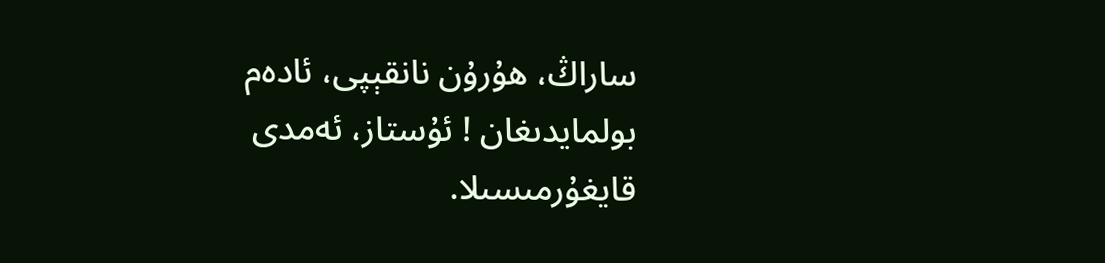ساراڭ، ھۇرۇن نانقېپى، ئادەم بولمايدىغان ! ئۇستاز، ئەمدى قايغۇرمىسىلا.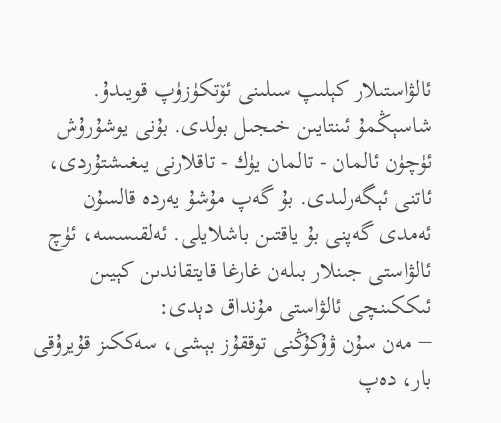ئالۋاستىلار كېلىپ سىلىنى ئۆتكۈزۈپ قويىدۇ.
شاسېڭمۇ ئىنتايىن خىجىل بولدى. بۇنى يوشۇرۇش ئۈچۈن ئالمان - تالمان يۈك - تاقلارنى يىغىشتۇردى، ئاتنى ئېگەرلىدى. بۇ گەپ مۇشۇ يەردە قالسۇن
ئەمدى گەپنى بۇ ياقتىن باشلايلى. ئەلقىسسە، ئۈچ ئالۋاستى جىنلار بىلەن غارغا قايتقاندىن كېيىن ئىككىنچى ئالۋاستى مۇنداق دېدى:
− مەن سۇن ۋۇكۇڭنى توققۇز بېشى، سەككىز قۇيرۇقى بار، دەپ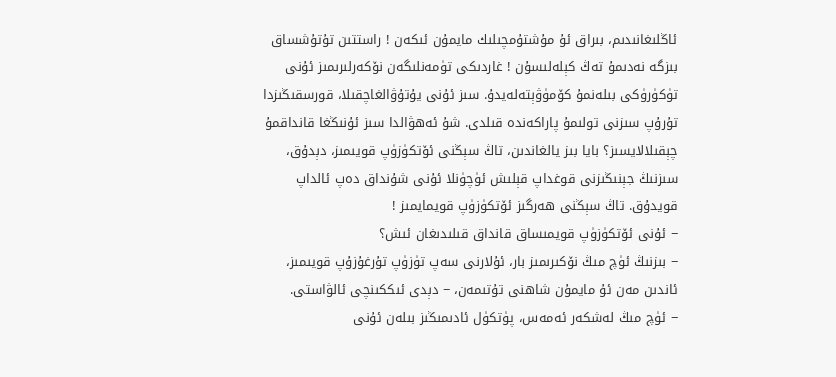ئاڭلىغانىدىم، بىراق ئۇ مۇشتۇمچىلىك مايمۇن ئىكەن ! راستتىن تۇتۇشساق بىزگە نەدىمۇ تەڭ كېلەلىسۇن ! غاردىكى تۈمەنلىگەن نۆكەرلىرىمىز ئۇنى تۈكۈرۈكى بىلەنمۇ كۆمۈۋېتەلەيدۇ. سىز ئۇنى يۇتۇۋالغاچقىلا، قورسقىڭىزدا تۇرۇپ سىزنى تولىمۇ پاراكەندە قىلدى. شۇ ئەھۋالدا سىز ئۇنىڭغا قانداقمۇ چېقىلالايسىز؟ بايا بىز يالغاندىن، تاڭ سېڭنى ئۆتكۈزۈپ قويىمىز، دېدۇق، سىزنىڭ جېنىڭىزنى قوغداپ قېلىش ئۈچۈنلا ئۇنى شۇنداق دەپ ئالداپ قويدۇق. تاڭ سېڭنى ھەرگىز ئۆتكۈزۈپ قويمايمىز !
− ئۇنى ئۆتكۈزۈپ قويمىساق قانداق قىلىدىغان ئىش؟
− بىزنىڭ ئۈچ مىڭ نۆكىرىمىز بار، ئۇلارنى سەپ تۈزۈپ تۇرغۇزۇپ قويىمىز، ئاندىن مەن ئۇ مايمۇن شاھنى تۇتىمەن، − دېدى ئىككىنچى ئالۋاستى.
− ئۈچ مىڭ لەشكەر ئەمەس، پۈتكۈل ئادىمىڭىز بىلەن ئۇنى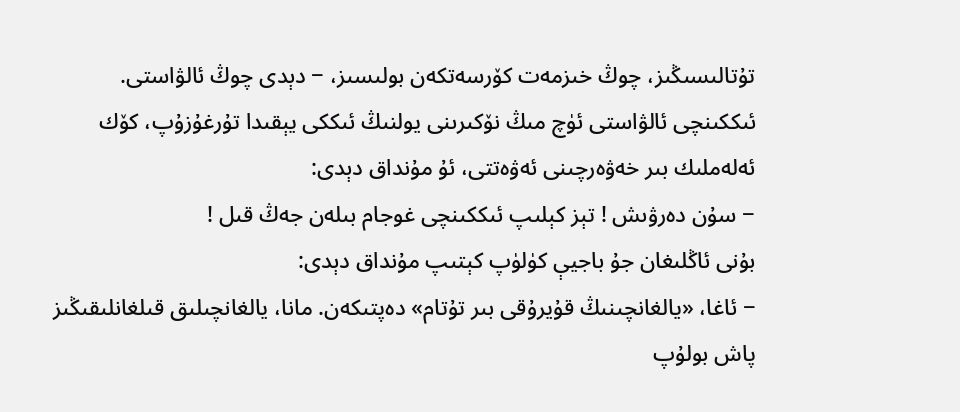تۇتالىسىڭىز، چوڭ خىزمەت كۆرسەتكەن بولىسىز، − دېدى چوڭ ئالۋاستى.
ئىككىنچى ئالۋاستى ئۈچ مىڭ نۆكىرىنى يولنىڭ ئىككى يېقىدا تۇرغۇزۇپ، كۆك ئەلەملىك بىر خەۋەرچىنى ئەۋەتتى، ئۇ مۇنداق دېدى:
− سۇن دەرۋىش ! تېز كېلىپ ئىككىنچى غوجام بىلەن جەڭ قىل !
بۇنى ئاڭلىغان جۇ باجيې كۈلۈپ كېتىپ مۇنداق دېدى:
− ئاغا، «يالغانچىنىڭ قۇيرۇقى بىر تۇتام» دەپتىكەن. مانا، يالغانچىلىق قىلغانلىقىڭىز پاش بولۇپ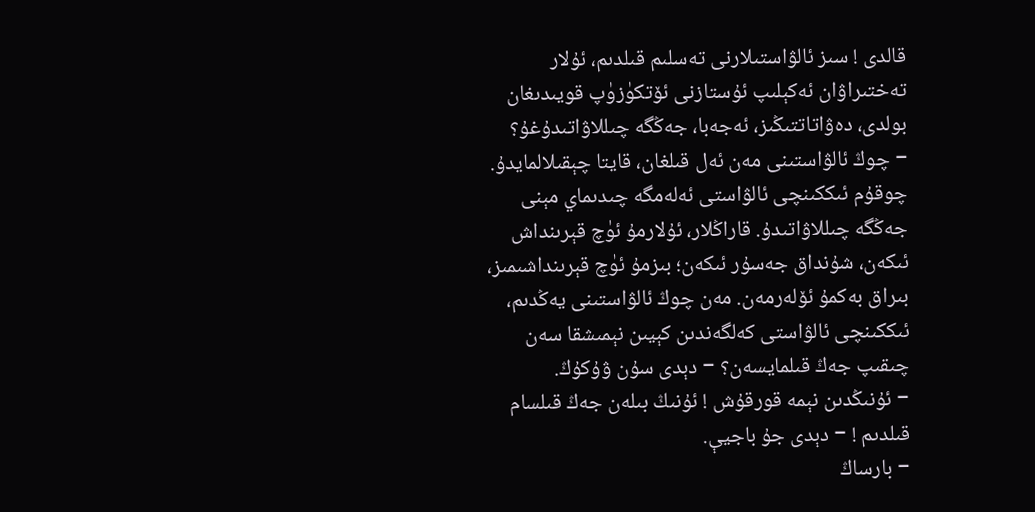قالدى ! سىز ئالۋاستىلارنى تەسلىم قىلدىم، ئۇلار تەختىراۋان ئەكېلىپ ئۇستازنى ئۆتكۈزۈپ قويىدىغان بولدى، دەۋاتاتتىڭىز، ئەجەبا، جەڭگە چىللاۋاتىدۇغۇ؟
− چوڭ ئالۋاستىنى مەن ئەل قىلغان، قايتا چېقىلالمايدۇ. چوقۇم ئىككىنچى ئالۋاستى ئەلەمگە چىدىماي مېنى جەڭگە چىللاۋاتىدۇ. قاراڭلار، ئۇلارمۇ ئۈچ قېرىنداش ئىكەن، شۇنداق جەسۇر ئىكەن؛ بىزمۇ ئۈچ قېرىنداشىمىز، بىراق بەكمۇ ئۆلەرمەن. مەن چوڭ ئالۋاستىنى يەڭدىم، ئىككىنچى ئالۋاستى كەلگەندىن كېيىن نېمىشقا سەن چىقىپ جەڭ قىلمايسەن؟ − دېدى سۇن ۋۇكۇڭ.
− ئۇنىڭدىن نېمە قورقۇش ! ئۇنىڭ بىلەن جەڭ قىلسام قىلدىم ! − دېدى جۇ باجيې.
− بارساڭ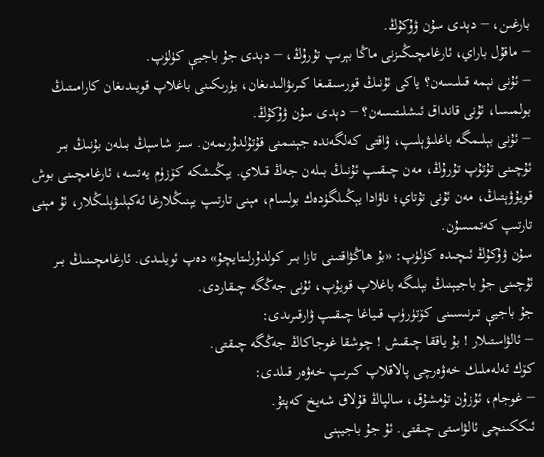بارغىن، − دېدى سۇن ۋۇكۇڭ.
− ماقۇل باراي، ئارغامچىڭىزنى ماڭا بېرىپ تۇرۇڭ، − دېدى جۇ باجيې كۈلۈپ.
− ئۇنى نېمە قىلىسەن؟ ياكى ئۇنىڭ قورسىقىغا كىرىۋالىدىغان، يۈرىكىنى باغلاپ قويىدىغان كارامىتىڭ بولمىسا، ئۇنى قانداق ئىشلىتىسەن؟ − دېدى سۇن ۋۇكۇڭ.
− ئۇنى بېلىمگە باغلىۋېلىپ، ۋاقتى كەلگەندە جېنىمنى قۇتۇلدۇرىمەن. سىز شاسېڭ بىلەن بۇنىڭ بىر ئۇچىنى تۇتۇپ تۇرۇڭ، مەن چىقىپ ئۇنىڭ بىلەن جەڭ قىلاي. يېڭىشكە كۆزۈم يەتسە، ئارغامچىنى بوش قويۇۋېتىڭ، مەن ئۇنى تۇتاي؛ ناۋادا يېڭىلگۈدەك بولسام، مېنى تارتىپ يېنىڭلارغا ئەكېلىۋېلىڭلار، ئۇ مېنى تارتىپ كەتمىسۇن.
سۇن ۋۇكۇڭ ئىچىدە كۈلۈپ: «بۇ ھاڭۋاقتىنى تازا بىر كولدۇرلىتايچۇ» دەپ ئويلىدى. ئارغامچىنىڭ بىر ئۇچىنى جۇ باجيېنىڭ بېلىگە باغلاپ قويۇپ، ئۇنى جەڭگە چىقاردى.
جۇ باجيې تىرنىسىنى كۆتۈرۈپ قىياغا چىقىپ ۋارقىرىدى:
− ئالۋاستىلار ! بۇ ياققا چىقىش ! چوشقا غوجاكاڭ جەڭگە چىقتى.
كۆك ئەلەملىك خەۋەرچى پالاقلاپ كىرىپ خەۋەر قىلدى:
− غوجام، ئۇزۇن تۇمشۇق، سالپاڭ قۇلاق شەيخ كەپتۇ.
ئىككىنچى ئالۋاستى چىقتى. ئۇ جۇ باجيېنى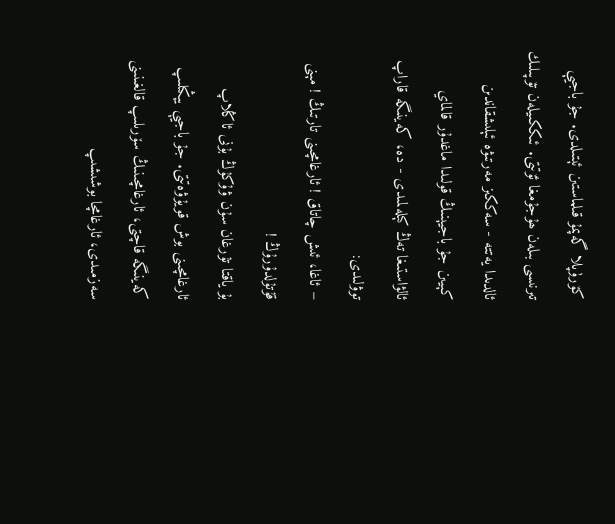كۆرۈپلا گەپمۇ قىلماستىن ئېتىلدى. جۇ باجيې تىرنىسى بىلەن ھۇجۇمغا ئۆتتى. ئىككىيلەن تۆپىلىك ئالدىدا يەتتە - سەككىز مەرتىۋە ئېلىشقاندىن كېيىن جۇ باجيېنىڭ قولىدا ماغدۇر قالماي ئالۋاستىغا تەڭ كېلەلمىدى - دە، كەينىگە قاراپ توۋلىدى:
− ئاغا، ئىش چاتاق ! ئارغامچىنى تارتىڭ ! مېنى قۇتۇلدۇرۇڭ !
بۇ ياقتا تۇرغان سۇن ۋۇكۇڭ بۇنى ئاڭلاپ ئارغامچىنى بوش قويۇۋەتتى. جۇ باجيې يېڭىلىپ كەينىگە قاچتى، ئارغامچىنىڭ سۆرىلىپ قالغىنىنى سەزمىدى، ئارغامچا بوشىشىپ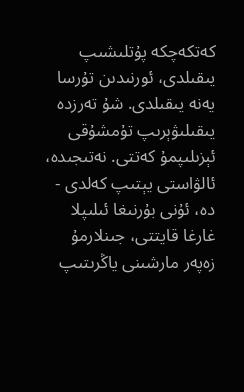كەتكەچكە پۇتلىشىپ يىقىلدى، ئورنىدىن تۇرسا يەنە يىقىلدى. شۇ تەرزدە يىقىلىۋېرىپ تۇمشۇقى ئېزىلىپمۇ كەتتى. نەتىجىدە، ئالۋاستى يېتىپ كەلدى - دە، ئۇنى بۇرنىغا ئىلىپلا غارغا قايتتى، جىنلارمۇ زەپەر مارشىنى ياڭرىتىپ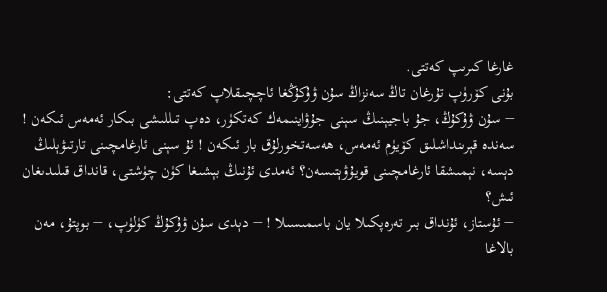غارغا كىرىپ كەتتى.
بۇنى كۆرۈپ تۇرغان تاڭ سەنزاڭ سۇن ۋۇكۇڭغا ئاچچىقلاپ كەتتى:
− سۇن ۋۇكۇڭ، جۇ باجيېنىڭ سېنى جۇۋاينىمەك كەتكۈر، دەپ تىللىشى بىكار ئەمەس ئىكەن ! سەندە قېرىنداشلىق كۆيۈم ئەمەس، ھەسەتخورلۇق بار ئىكەن ! ئۇ سېنى ئارغامچىنى تارتىۋېلىڭ دېسە، نېمىشقا ئارغامچىنى قويۇۋېتىسەن؟ ئەمدى ئۇنىڭ بېشىغا كۈن چۈشتى، قانداق قىلىدىغان ئىش؟
− ئۇستاز، ئۇنداق بىر تەرەپكىلا يان باسمىسىلا ! − دېدى سۇن ۋۇكۇڭ كۈلۈپ، − بوپتۇ، مەن بالاغا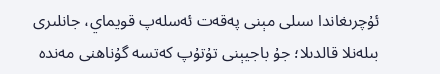ئۇچرىغاندا سىلى مېنى پەقەت ئەسلەپ قويماي، جانلىرى بىلەنلا قالدىلا؛ جۇ باجيېنى تۇتۇپ كەتسە گۇناھنى مەندە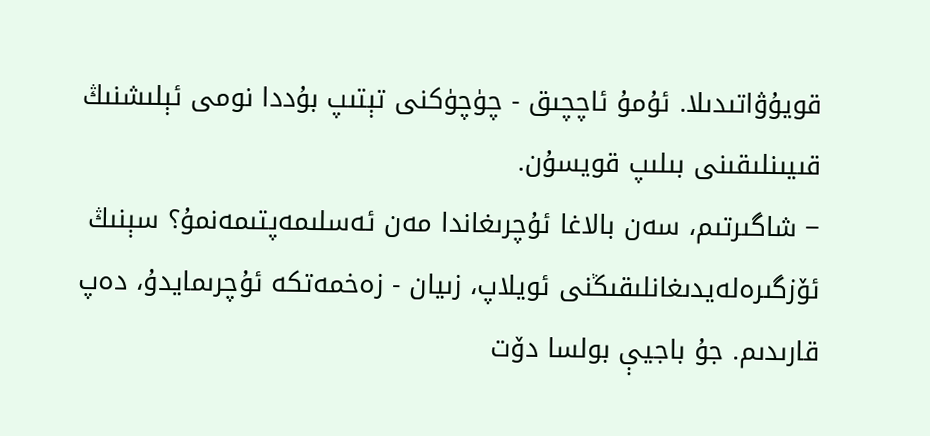قويۇۋاتىدىلا. ئۇمۇ ئاچچىق - چۈچۈكنى تېتىپ بۇددا نومى ئېلىشنىڭ قىيىنلىقىنى بىلىپ قويسۇن.
− شاگىرتىم، سەن بالاغا ئۇچرىغاندا مەن ئەسلىمەپتىمەنمۇ؟ سېنىڭ ئۆزگىرەلەيدىغانلىقىڭنى ئويلاپ، زىيان - زەخمەتكە ئۇچرىمايدۇ، دەپ قارىدىم. جۇ باجيې بولسا دۆت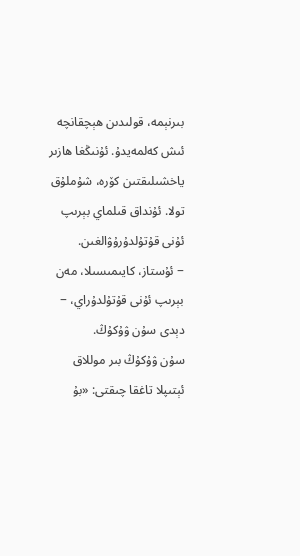بىرنېمە، قولىدىن ھېچقانچە ئىش كەلمەيدۇ. ئۇنىڭغا ھازىر ياخشىلىقتىن كۆرە، شۇملۇق تولا. ئۇنداق قىلماي بېرىپ ئۇنى قۇتۇلدۇرۇۋالغىن.
− ئۇستاز، كايىمىسىلا، مەن بېرىپ ئۇنى قۇتۇلدۇراي، − دېدى سۇن ۋۇكۇڭ.
سۇن ۋۇكۇڭ بىر موللاق ئېتىپلا تاغقا چىقتى: «بۇ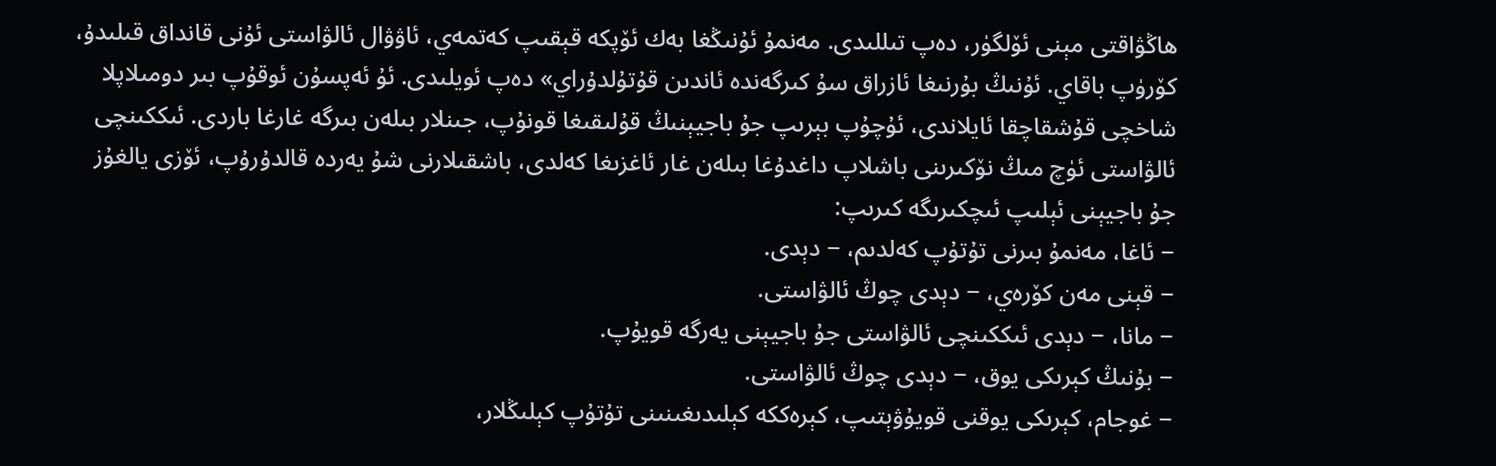ھاڭۋاقتى مېنى ئۆلگۈر، دەپ تىللىدى. مەنمۇ ئۇنىڭغا بەك ئۆپكە قېقىپ كەتمەي، ئاۋۋال ئالۋاستى ئۇنى قانداق قىلىدۇ، كۆرۈپ باقاي. ئۇنىڭ بۇرنىغا ئازراق سۇ كىرگەندە ئاندىن قۇتۇلدۇراي» دەپ ئويلىدى. ئۇ ئەپسۇن ئوقۇپ بىر دومىلاپلا شاخچى قۇشقاچقا ئايلاندى، ئۇچۇپ بېرىپ جۇ باجيېنىڭ قۇلىقىغا قونۇپ، جىنلار بىلەن بىرگە غارغا باردى. ئىككىنچى ئالۋاستى ئۈچ مىڭ نۆكىرىنى باشلاپ داغدۇغا بىلەن غار ئاغزىغا كەلدى، باشقىلارنى شۇ يەردە قالدۇرۇپ، ئۆزى يالغۇز جۇ باجيېنى ئېلىپ ئىچكىرىگە كىرىپ:
− ئاغا، مەنمۇ بىرنى تۇتۇپ كەلدىم، − دېدى.
− قېنى مەن كۆرەي، − دېدى چوڭ ئالۋاستى.
− مانا، − دېدى ئىككىنچى ئالۋاستى جۇ باجيېنى يەرگە قويۇپ.
− بۇنىڭ كېرىكى يوق، − دېدى چوڭ ئالۋاستى.
− غوجام، كېرىكى يوقنى قويۇۋېتىپ، كېرەككە كېلىدىغىنىنى تۇتۇپ كېلىڭلار،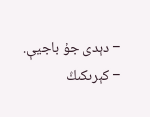− دېدى جۇ باجيې.
− كېرىكىڭ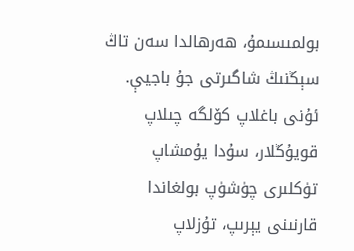بولمىسىمۇ، ھەرھالدا سەن تاڭ سېڭنىڭ شاگىرتى جۇ باجيې. ئۇنى باغلاپ كۆلگە چىلاپ قويۇڭلار، سۇدا يۇمشاپ تۈكلىرى چۈشۈپ بولغاندا قارنىنى يېرىپ، تۇزلاپ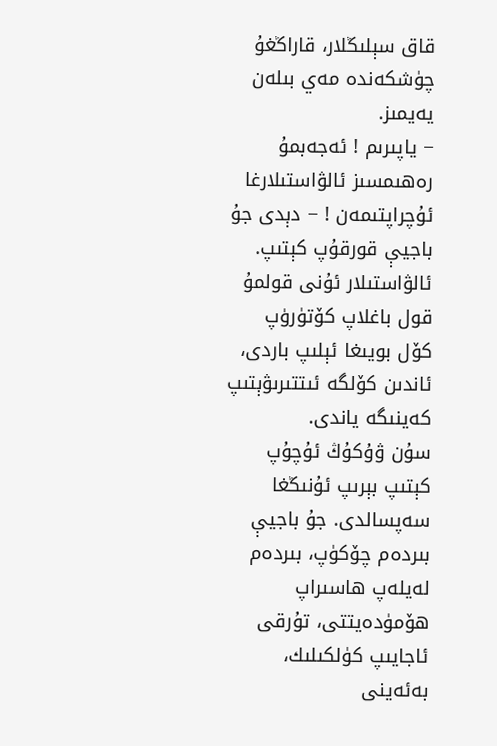قاق سېلىڭلار، قاراڭغۇ چۈشكەندە مەي بىلەن يەيمىز.
− ياپىرىم ! ئەجەبمۇ رەھىمسىز ئالۋاستىلارغا ئۇچراپتىمەن ! − دېدى جۇ باجيې قورقۇپ كېتىپ. ئالۋاستىلار ئۇنى قولمۇ قول باغلاپ كۆتۈرۈپ كۆل بويىغا ئېلىپ باردى، ئاندىن كۆلگە ئىتتىرىۋېتىپ كەينىگە ياندى.
سۇن ۋۇكۇڭ ئۇچۇپ كېتىپ بېرىپ ئۇنىڭغا سەپسالدى. جۇ باجيې بىردەم چۆكۈپ، بىردەم لەيلەپ ھاسىراپ ھۆمۈدەيتتى، تۇرقى ئاجايىپ كۈلكىلىك، بەئەينى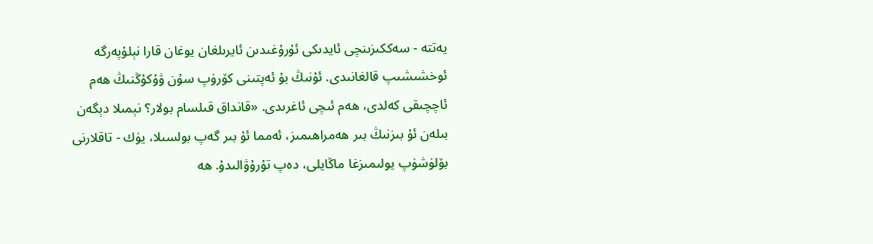يەتتە - سەككىزىنچى ئايدىكى ئۇرۇغىدىن ئايرىلغان يوغان قارا نېلۇپەرگە ئوخشىشىپ قالغانىدى. ئۇنىڭ بۇ ئەپتىنى كۆرۈپ سۇن ۋۇكۇڭنىڭ ھەم ئاچچىقى كەلدى، ھەم ئىچى ئاغرىدى. «قانداق قىلسام بولار؟ نېمىلا دېگەن بىلەن ئۇ بىزنىڭ بىر ھەمراھىمىز، ئەمما ئۇ بىر گەپ بولسىلا، يۈك - تاقلارنى بۆلۈشۈپ يولىمىزغا ماڭايلى، دەپ تۇرۇۋالىدۇ. ھە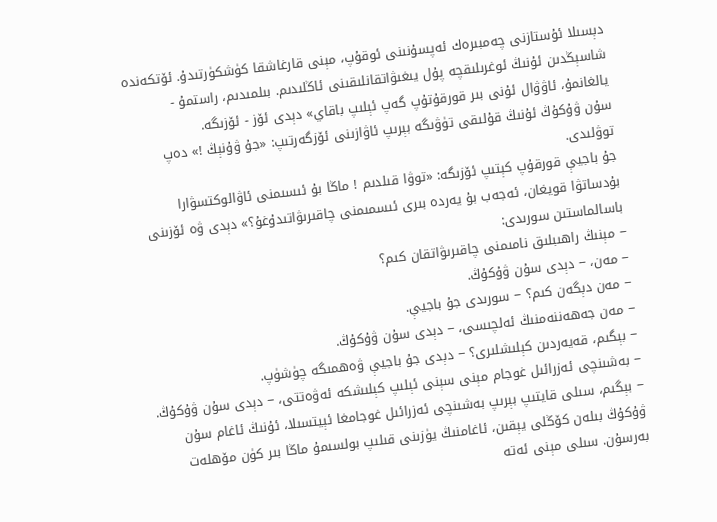دېسىلا ئۇستازنى چەمبىرەك ئەپسۇنىنى ئوقۇپ، مېنى قارغاشقا كۈشكۈرتىدۇ. ئۆتكەندە شاسېڭدىن ئۇنىڭ ئوغرىلىقچە پۇل يىغىۋاتقانلىقىنى ئاڭلىدىم. بىلمىدىم، راستمۇ - يالغانمۇ، ئاۋۋال ئۇنى بىر قورقۇتۇپ گەپ ئېلىپ باقاي» دېدى ئۆز - ئۆزىگە.
سۇن ۋۇكۇڭ ئۇنىڭ قۇلىقى تۈۋىگە بېرىپ ئاۋازىنى ئۆزگەرتىپ: «جۇ ۋۇنېڭ !» دەپ توۋلىدى.
جۇ باجيې قورقۇپ كېتىپ ئۆزىگە: «توۋا قىلدىم ! ماڭا بۇ ئىسىمنى ئاۋالوكتسۋارا بۇدساتۋا قويغان، ئەجەب بۇ يەردە بىرى ئىسمىمنى چاقىرىۋاتىدۇغۇ؟» دېدى ۋە ئۆزىنى باسالماستىن سورىدى:
− مېنىڭ راھىبلىق نامىمنى چاقىرىۋاتقان كىم؟
− مەن، − دېدى سۇن ۋۇكۇڭ.
− مەن دېگەن كىم؟ − سورىدى جۇ باجيې.
− مەن جەھەننەمنىڭ ئەلچىسى، − دېدى سۇن ۋۇكۇڭ.
− بېگىم، قەيەردىن كېلىشلىرى؟ − دېدى جۇ باجيې ۋەھمىگە چۈشۈپ.
− بەشىنچى ئەزرائىل غوجام مېنى سېنى ئېلىپ كېلىشكە ئەۋەتتى، − دېدى سۇن ۋۇكۇڭ.
− بېگىم، سىلى قايتىپ بېرىپ بەشىنچى ئەزرائىل غوجامغا ئېيتسىلا، ئۇنىڭ ئاغام سۇن ۋۇكۇڭ بىلەن كۆڭلى يېقىن، ئاغامنىڭ يۈزىنى قىلىپ بولسىمۇ ماڭا بىر كۈن مۆھلەت بەرسۇن. سىلى مېنى ئەتە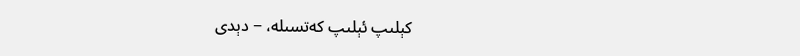كېلىپ ئېلىپ كەتسىلە، − دېدى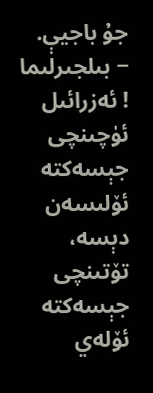جۇ باجيې.
− بىلجىرلىما ! ئەزرائىل ئۈچىنچى جېسەكتە ئۆلىسەن دېسە، تۆتىنچى جېسەكتە ئۆلەي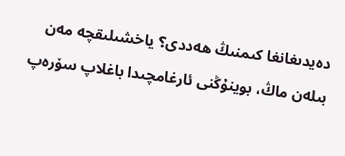دەيدىغانغا كىمنىڭ ھەددى؟ ياخشىلىقچە مەن بىلەن ماڭ، بوينۇڭنى ئارغامچىدا باغلاپ سۆرەپ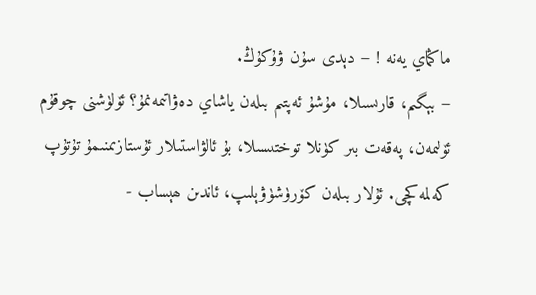ماڭماي يەنە ! − دېدى سۇن ۋۇكۇڭ.
− بېگىم، قارىسىلا، مۇشۇ ئەپتىم بىلەن ياشاي دەۋاتىمەنمۇ؟ ئۆلۈشنى چوقۇم ئۆلىمەن، پەقەت بىر كۈنلا توختىسىلا، بۇ ئالۋاستىلار ئۇستازىمنىمۇ تۇتۇپ كەلمەكچى. ئۇلار بىلەن كۆرۈشۈۋېلىپ، ئاندىن ھېساب -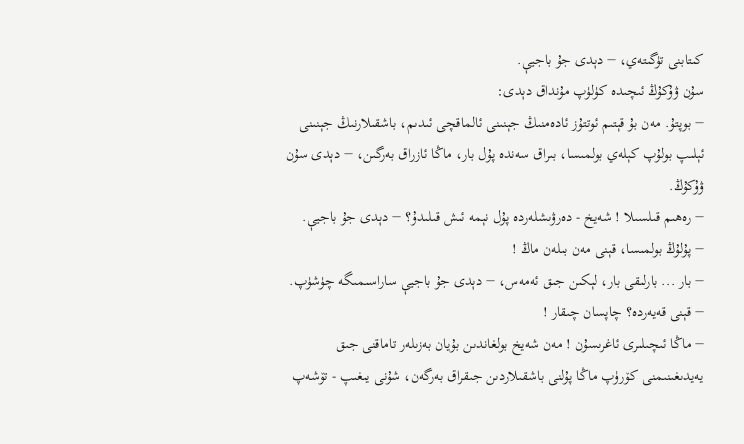كىتابنى تۈگىتەي، − دېدى جۇ باجيې.
سۇن ۋۇكۇڭ ئىچىدە كۈلۈپ مۇنداق دېدى:
− بوپتۇ. مەن بۇ قېتىم ئوتتۇز ئادەمنىڭ جېنىنى ئالماقچى ئىدىم، باشقىلارنىڭ جېنىنى ئېلىپ بولۇپ كېلەي بولمىسا، بىراق سەندە پۇل بار، ماڭا ئازراق بەرگىن، − دېدى سۇن ۋۇكۇڭ.
− رەھىم قىلسىلا ! شەيخ - دەرۋىشلەردە پۇل نېمە ئىش قىلىدۇ؟ − دېدى جۇ باجيې.
− پۇلۇڭ بولمىسا، قېنى مەن بىلەن ماڭ !
− بار ... بارلىقى بار، لېكىن جىق ئەمەس، − دېدى جۇ باجيې ساراسىمىگە چۈشۈپ.
− قېنى قەيەردە؟ چاپسان چىقار !
− ماڭا ئىچىلىرى ئاغرىسۇن ! مەن شەيخ بولغاندىن بۇيان بەزىلەر تاماقنى جىق يەيدىغىنىمنى كۆرۈپ ماڭا پۇلنى باشقىلاردىن جىقراق بەرگەن، شۇنى يىغىپ - تۆشەپ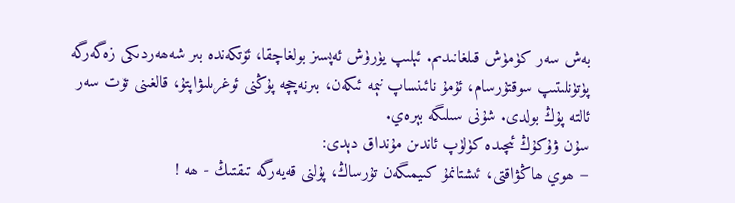بەش سەر كۈمۈش قىلغانىدىم. ئېلىپ يۈرۈش ئەپسىز بولغاچقا، ئۆتكەندە بىر شەھەردىكى زەگەرگە پۈتۈنلىتىپ سوقتۇرسام، ئۇمۇ نائىنساپ نېمە ئىكەن، بىرنەچچە پۇڭنى ئوغرىلىۋاپتۇ، قالغىنى تۆت سەر ئالتە پۇڭ بولدى. شۇنى سىلىگە بېرەي.
سۇن ۋۇكۇڭ ئىچىدە كۈلۈپ ئاندىن مۇنداق دېدى:
− ھوي ھاڭۋاقتى، ئىشتانمۇ كىيمىگەن تۇرساڭ، پۇلنى قەيەرگە تىقتىڭ - ھە !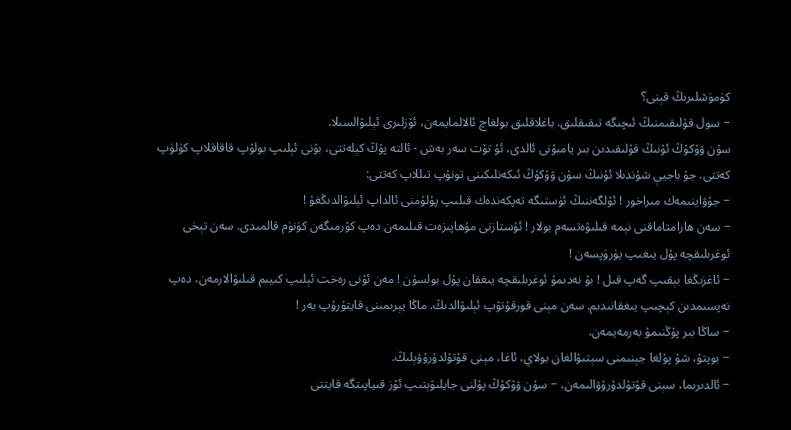كۈمۈشلىرىڭ قېنى؟
− سول قۇلىقىمنىڭ ئىچىگە تىقىقلىق. باغلاقلىق بولغاچ ئالالمايمەن، ئۆزلىرى ئېلىۋالسىلا.
سۇن ۋۇكۇڭ ئۇنىڭ قۇلىقىدىن بىر يامبۇنى ئالدى، ئۇ تۆت سەر بەش - ئالتە پۇڭ كېلەتتى، بۇنى ئېلىپ بولۇپ قاقاقلاپ كۈلۈپ كەتتى. جۇ باجيې شۇندىلا ئۇنىڭ سۇن ۋۇكۇڭ ئىكەنلىكىنى تونۇپ تىللاپ كەتتى:
− جۇۋاينىمەك مىراخور ! ئۆلگەننىڭ ئۈستىگە تەپكەندەك قىلىپ پۇلۇمنى ئالداپ ئېلىۋالدىڭغۇ !
− سەن ھارامتاماقنى نېمە قىلىۋەتسەم بولار ! ئۇستازنى مۇھاپىزەت قىلىمەن دەپ كۆرمىگەن كۈنۈم قالمىدى. سەن تېخى ئوغرىلىقچە پۇل يىغىپ يۈرۈپسەن !
− ئاغزىڭغا بېقىپ گەپ قىل ! بۇ نەدىمۇ ئوغرىلىقچە يىغقان پۇل بولسۇن ! مەن ئۇنى رەخت ئېلىپ كىيىم قىلىۋالارمەن، دەپ نەپسىمدىن كېچىپ يىغقانىدىم. سەن مېنى قورقۇتۇپ ئېلىۋالدىڭ. ماڭا يېرىمىنى قايتۇرۇپ بەر !
− ساڭا بىر پۇڭنىمۇ بەرمەيمەن.
− بوپتۇ، شۇ پۇلغا جېنىمنى سېتىۋالغان بولاي، ئاغا، مېنى قۇتۇلدۇرۇۋېلىڭ.
− ئالدىرىما، سېنى قۇتۇلدۇرۇۋالىمەن، − سۇن ۋۇكۇڭ پۇلنى جايلىۋېتىپ ئۆز قىياپىتگە قايتتى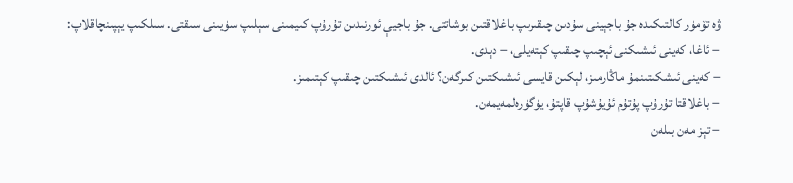ۋە تۆمۈر كالتىكىدە جۇ باجېينى سۇدىن چىقىرىپ باغلاقتىن بوشاتتى. جۇ باجيې ئورنىدىن تۇرۇپ كىيمىنى سېلىپ سۈيىنى سىقتى. سىلكىپ يېپىنچاقلاپ:
− ئاغا، كەينى ئىشىكنى ئېچىپ چىقىپ كېتەيلى، − دېدى.
− كەينى ئىشكىتىنمۇ ماڭارمىز، لېكىن قايسى ئىشىكتىن كىرگەن؟ ئالدى ئىشىكتىن چىقىپ كېتىمىز.
− باغلاقتا تۇرۇپ پۇتۇم ئۇيۇشۇپ قاپتۇ، يۈگۈرەلمەيمەن.
− تېز مەن بىلەن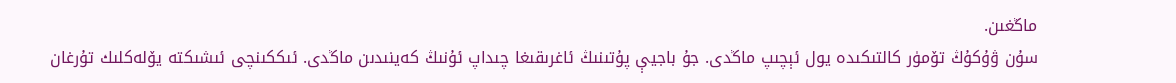ماڭغىن.
سۇن ۋۇكۇڭ تۆمۈر كالتىكىدە يول ئېچىپ ماڭدى. جۇ باجيې پۇتىنىڭ ئاغرىقىغا چىداپ ئۇنىڭ كەينىدىن ماڭدى. ئىككىنچى ئىشىكتە يۆلەكلىك تۇرغان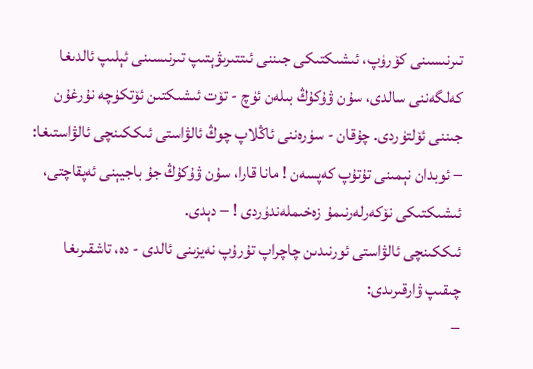تىرنىسىنى كۆرۈپ، ئىشىكتىكى جىننى ئىتتىرىۋېتىپ تىرنىسىنى ئېلىپ ئالدىغا كەلگەننى سالدى، سۇن ۋۇكۇڭ بىلەن ئۈچ - تۆت ئىشىكتىن ئۆتكۈچە نۇرغۇن جىننى ئۆلتۈردى. چۇقان - سۈرەننى ئاڭلاپ چوڭ ئالۋاستى ئىككىنچى ئالۋاستىغا:
− ئوبدان نېمىنى تۇتۇپ كەپسەن ! مانا قارا، سۇن ۋۇكۇڭ جۇ باجيېنى ئەپقاچتى، ئىشىكتىكى نۆكەرلەرنىمۇ زەخىملەندۈردى ! − دېدى.
ئىككىنچى ئالۋاستى ئورنىدىن چاچراپ تۇرۇپ نەيزىنى ئالدى - دە، تاشقىرىغا چىقىپ ۋارقىرىدى:
−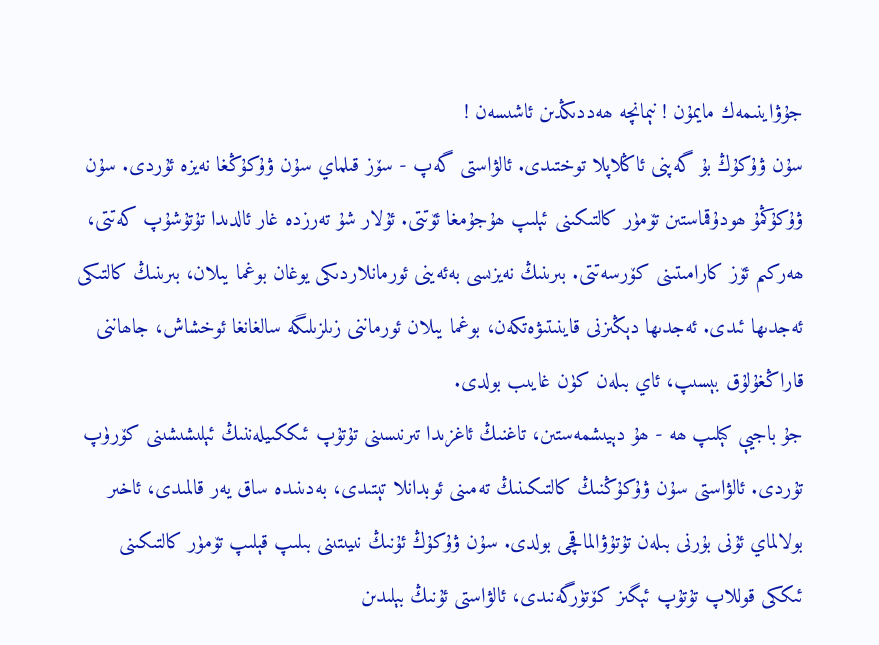جۇۋاينىمەك مايمۇن ! نېمانچە ھەددىڭدىن ئاشىسەن !
سۇن ۋۇكۇڭ بۇ گەپنى ئاڭلاپلا توختىدى. ئالۋاستى گەپ - سۆز قىلماي سۇن ۋۇكۇڭغا نەيزە ئۇردى. سۇن ۋۇكۇڭمۇ ھودۇقماستىن تۆمۈر كالتىكىنى ئېلىپ ھۇجۇمغا ئۆتتى. ئۇلار شۇ تەرزدە غار ئالدىدا تۇتۇشۇپ كەتتى، ھەركىم ئۆز كارامىتىنى كۆرسەتتى. بىرىنىڭ نەيزىسى بەئەينى ئورمانلاردىكى يوغان بوغما يىلان، بىرىنىڭ كالتىكى ئەجدىھا ئىدى. ئەجدىھا دېڭىزنى قاينىتىۋەتكەن، بوغما يىلان ئورماننى زىلزىلىگە سالغانغا ئوخشاش، جاھاننى قاراڭغۇلۇق بېسىپ، ئاي بىلەن كۈن غايىب بولدى.
جۇ باجيې كېلىپ ھە - ھۇ دېيىشمەستىن، تاغنىڭ ئاغزىدا تىرنىسىنى تۇتۇپ ئىككىيلەننىڭ ئېلىشىشىنى كۆرۈپ تۇردى. ئالۋاستى سۇن ۋۇكۇڭنىڭ كالتىكىنىڭ تەمىنى ئوبدانلا تېتىدى، بەدىنىدە ساق يەر قالمىدى، ئاخىر بولالماي ئۇنى بۇرنى بىلەن تۇتۇۋالماقچى بولدى. سۇن ۋۇكۇڭ ئۇنىڭ نىيىتىنى بىلىپ قېلىپ تۆمۈر كالتىكىنى ئىككى قوللاپ تۇتۇپ ئېگىز كۆتۈرگەنىدى، ئالۋاستى ئۇنىڭ بېلىدىن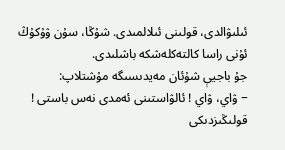ئىلىۋالدى، قولىنى ئىلالمىدى. شۇڭا، سۇن ۋۇكۇڭ ئۇنى راسا كالتەكلەشكە باشلىدى.
جۇ باجيې شۇئان مەيدىسىگە مۇشتلاپ:
− ۋاي، ۋاي ! ئالۋاستىنى ئەمدى نەس باستى ! قولىڭىزدىكى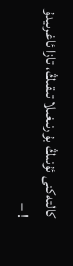كالتەكنى ئۇنىڭ بۇرنىغىلا تىقىڭ، تازا ئاغرىيدۇ ! −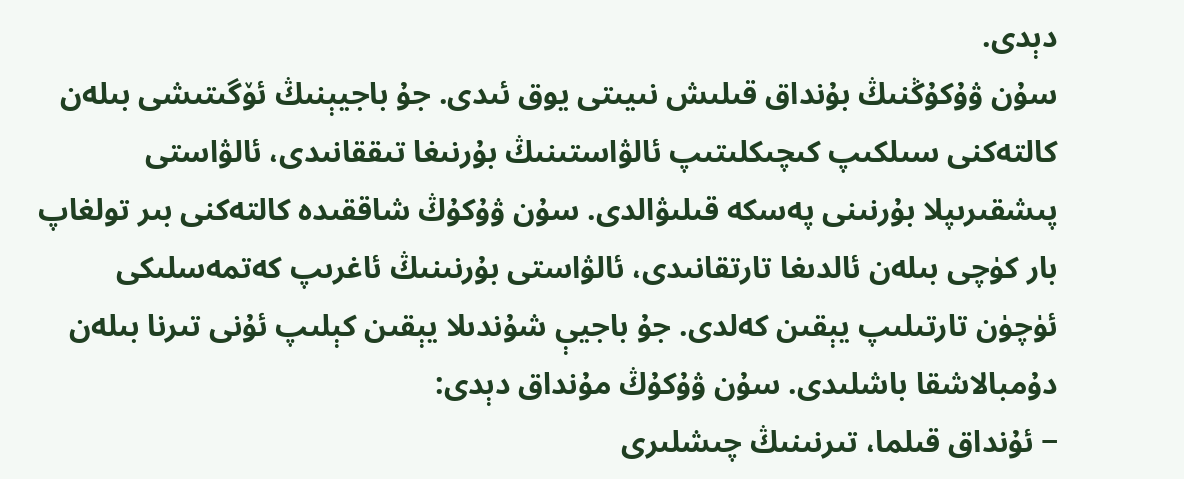دېدى.
سۇن ۋۇكۇڭنىڭ بۇنداق قىلىش نىيىتى يوق ئىدى. جۇ باجيېنىڭ ئۆگىتىشى بىلەن كالتەكنى سىلكىپ كىچىكلىتىپ ئالۋاستىنىڭ بۇرنىغا تىققانىدى، ئالۋاستى پىشقىرىپلا بۇرنىنى پەسكە قىلىۋالدى. سۇن ۋۇكۇڭ شاققىدە كالتەكنى بىر تولغاپ بار كۈچى بىلەن ئالدىغا تارتقانىدى، ئالۋاستى بۇرنىنىڭ ئاغرىپ كەتمەسلىكى ئۈچۈن تارتىلىپ يېقىن كەلدى. جۇ باجيې شۇندىلا يېقىن كېلىپ ئۇنى تىرنا بىلەن دۇمبالاشقا باشلىدى. سۇن ۋۇكۇڭ مۇنداق دېدى:
− ئۇنداق قىلما، تىرنىنىڭ چىشلىرى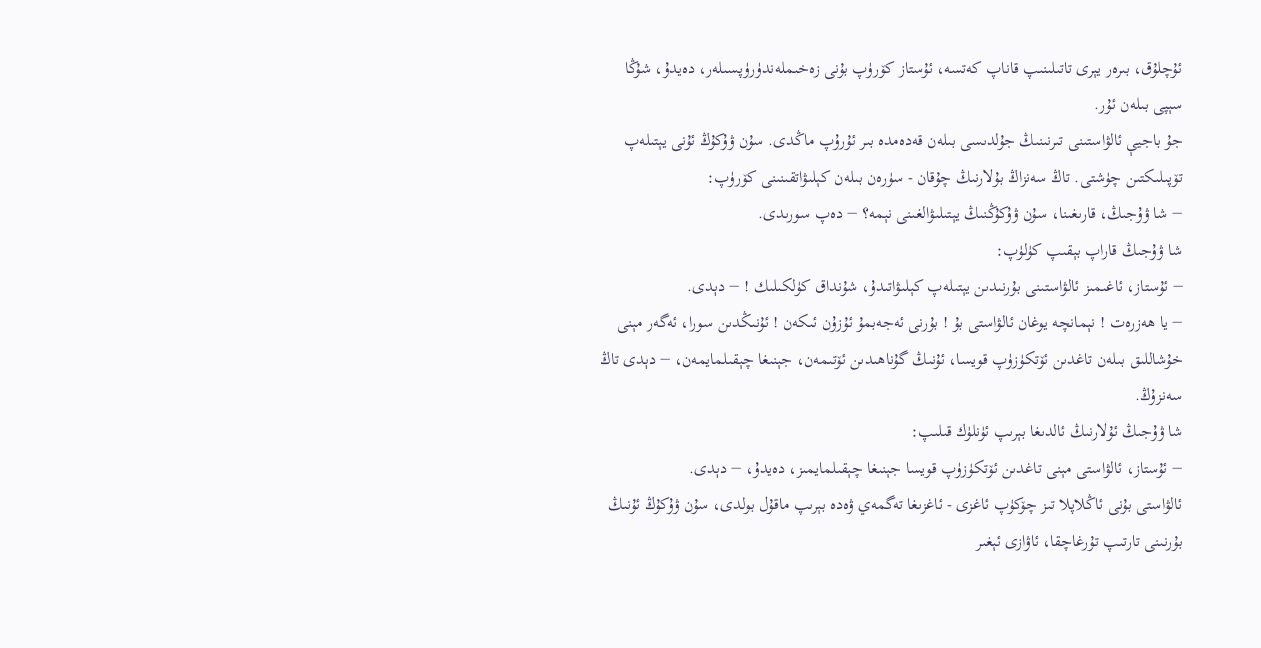ئۇچلۇق، بىرەر يېرى تاتىلىنىپ قاناپ كەتسە، ئۇستاز كۆرۈپ بۇنى زەخىملەندۈرۈپسىلەر، دەيدۇ، شۇڭا سېپى بىلەن ئۇر.
جۇ باجيې ئالۋاستىنى تىرنىنىڭ جۇلدىسى بىلەن قەدەمدە بىر ئۇرۇپ ماڭدى. سۇن ۋۇكۇڭ ئۇنى يېتىلەپ تۆپىلىكتىن چۈشتى. تاڭ سەنزاڭ بۇلارنىڭ چۇقان - سۈرەن بىلەن كېلىۋاتقىنىنى كۆرۈپ:
− شا ۋۇجىڭ، قارىغىنا، سۇن ۋۇكۇڭنىڭ يېتىلىۋالغىنى نېمە؟ − دەپ سورىدى.
شا ۋۇجىڭ قاراپ بېقىپ كۈلۈپ:
− ئۇستاز، ئاغىمىز ئالۋاستىنى بۇرنىدىن يېتىلەپ كېلىۋاتىدۇ، شۇنداق كۈلكىلىك ! − دېدى.
− يا ھەزرەت ! نېمانچە يوغان ئالۋاستى بۇ ! بۇرنى ئەجەبمۇ ئۇزۇن ئىكەن ! ئۇنىڭدىن سورا، ئەگەر مېنى خۇشاللىق بىلەن تاغدىن ئۆتكۈزۈپ قويسا، ئۇنىڭ گۇناھىدىن ئۆتىمەن، جېنىغا چېقىلمايمەن، − دېدى تاڭ سەنزۇڭ.
شا ۋۇجىڭ ئۇلارنىڭ ئالدىغا بېرىپ ئۈنلۈك قىلىپ:
− ئۇستاز، ئالۋاستى مېنى تاغدىن ئۆتكۈزۈپ قويسا جېنىغا چېقىلمايمىز، دەيدۇ، − دېدى.
ئالۋاستى بۇنى ئاڭلاپلا تىز چۆكۈپ ئاغزى - ئاغزىغا تەگمەي ۋەدە بېرىپ ماقۇل بولدى، سۇن ۋۇكۇڭ ئۇنىڭ بۇرنىنى تارتىپ تۇرغاچقا، ئاۋازى ئېغىر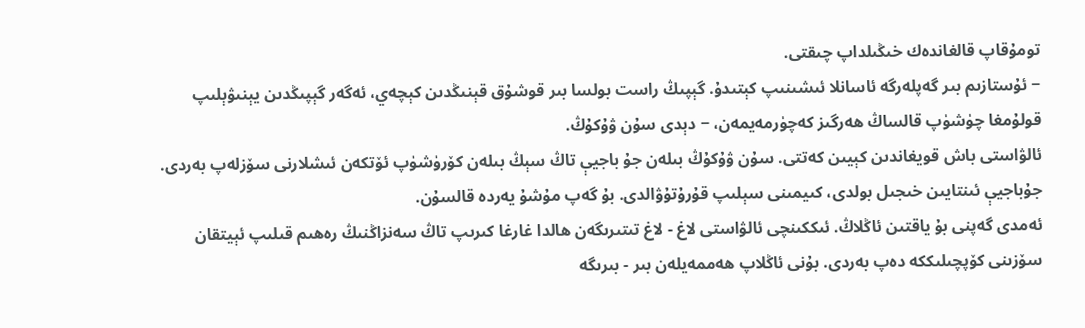تومۇقاپ قالغاندەك خىڭىلداپ چىقتى.
− ئۇستازىم بىر گەپلەرگە ئاسانلا ئىشىنىپ كېتىدۇ. گېپىڭ راست بولسا بىر قوشۇق قېنىڭدىن كېچەي، ئەگەر گېپىڭدىن يېنىۋېلىپ قولۇمغا چۈشۈپ قالساڭ ھەرگىز كەچۈرمەيمەن، − دېدى سۇن ۋۇكۇڭ.
ئالۋاستى باش قويغاندىن كېيىن كەتتى. سۇن ۋۇكۇڭ بىلەن جۇ باجيې تاڭ سېڭ بىلەن كۆرۈشۈپ ئۆتكەن ئىشلارنى سۆزلەپ بەردى. جۇباجيې ئىنتايىن خىجىل بولدى، كىيمىنى سېلىپ قۇرۇتۇۋالدى. بۇ گەپ مۇشۇ يەردە قالسۇن.
ئەمدى گەپنى بۇ ياقتىن ئاڭلاڭ. ئىككىنچى ئالۋاستى لاغ - لاغ تىتىرىگەن ھالدا غارغا كىرىپ تاڭ سەنزاڭنىڭ رەھىم قىلىپ ئېيتقان سۆزىنى كۆپچىلىككە دەپ بەردى. بۇنى ئاڭلاپ ھەممەيلەن بىر - بىرىگە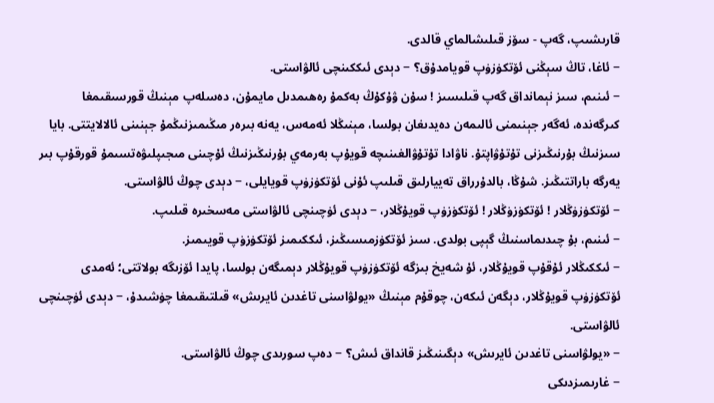قارىشىپ، گەپ - سۆز قىلىشالماي قالدى.
− ئاغا، تاڭ سېڭنى ئۆتكۈزۈپ قويامدۇق؟ − دېدى ئىككىنچى ئالۋاستى.
− ئىنىم، سىز نېمانداق گەپ قىلىسىز ! سۇن ۋۇكۇڭ بەكمۇ رەھىمدىل مايمۇن، دەسلەپ مېنىڭ قورسىقىمغا كىرگەندە، ئەگەر جېنىمنى ئالىمەن دەيدىغان بولسا، مېنىڭلا ئەمەس، يەنە بىرەر مىڭىمىزنىڭمۇ جېنىنى ئالالايتتى. بايا سىزنىڭ بۇرنىڭىزنى تۇتۇۋاپتۇ. ناۋادا تۇتۇۋالغىنىچە قويۇپ بەرمەي بۇرنىڭىزنىڭ ئۇچىنى مىجىپلىۋەتسىمۇ قورقۇپ بىر يەرگە باراتتىڭىز. شۇڭا، بالدۇرراق تەييارلىق قىلىپ ئۇنى ئۆتكۈزۈپ قويايلى، − دېدى چوڭ ئالۋاستى.
− ئۆتكۈزۈڭلار ! ئۆتكۈزۈڭلار ! ئۆتكۈزۈپ قويۇڭلار، − دېدى ئۈچىنچى ئالۋاستى مەسخىرە قىلىپ.
− ئىنىم، بۇ چىدىماسنىڭ گېپى بولدى. سىز ئۆتكۈزمىسىڭىز، ئىككىمىز ئۆتكۈزۈپ قويىمىز.
− ئىككىڭلار ئۇقۇپ قويۇڭلار، ئۇ شەيخ بىزگە ئۆتكۈزۈپ قويۇڭلار دېمىگەن بولسا، پايدا ئۆزىگە بولاتتى؛ ئەمدى ئۆتكۈزۈپ قويۇڭلار، دېگەن ئىكەن، چوقۇم مېنىڭ «يولۋاسنى تاغدىن ئايرىش» قىلتىقىمغا چۈشىدۇ، − دېدى ئۈچىنچى ئالۋاستى.
− «يولۋاسنى تاغدىن ئايرىش» دېگىنىڭىز قانداق ئىش؟ − دەپ سورىدى چوڭ ئالۋاستى.
− غارىمىزدىكى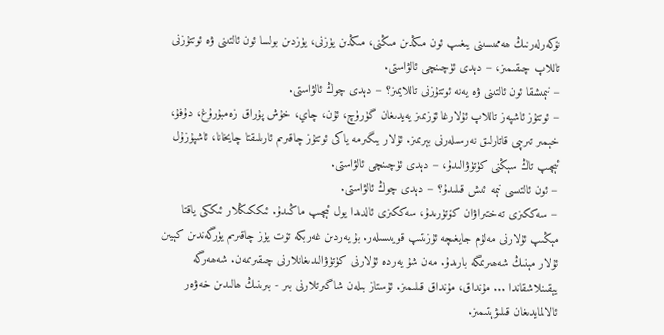نۆكەرلەرنىڭ ھەممىسىنى يىغىپ ئون مىڭدىن مىڭنى، مىڭدىن يۈزنى، يۈزدىن بولسا ئون ئالتىنى ۋە ئوتتۇزنى تاللاپ چىقىمىز، − دېدى ئۈچىنچى ئالۋاستى.
− نېمىشقا ئون ئالتىنى ۋە يەنە ئوتتۇزنى تاللايمىز؟ − دېدى چوڭ ئالۋاستى.
− ئوتتۇز ئاشپەز تاللاپ ئۇلارغا ئۆزىمىز يەيدىغان گۈرۈچ، ئۇن، چاي، خۇش پۇراق زەمبۇرۇغ، دۇفۇ، خېمىر تىرىپى قاتارلىق نەرسىلەرنى بېرىمىز. ئۇلار يىگىرمە ياكى ئوتتۇز چاقىرىم ئارىلىقتا چايخانا، ئاشپۇزۇل ئېچىپ تاڭ سېڭنى كۈتۈۋالىدۇ، − دېدى ئۈچىنچى ئالۋاستى.
− ئون ئالتىسى نېمە ئىش قىلىدۇ؟ − دېدى چوڭ ئالۋاستى.
− سەككىزى تەختىراۋان كۆتۈرىدۇ، سەككىزى ئالدىدا يول ئېچىپ ماڭىدۇ. ئىككىڭلار ئىككى ياقتا مېڭىپ ئۇلارنى مەلۇم جايغىچە ئۇزىتىپ قويىسىلەر. بۇ يەردىن غەربكە تۆت يۈز چاقىرىم يۈرگەندىن كېيىن ئۇلار مېنىڭ شەھىرىمگە بارىدۇ. مەن شۇ يەردە ئۇلارنى كۈتۈۋالىدىغانلارنى چىقىرىمەن. شەھەرگە يېقىنلاشقاندا ... مۇنداق، مۇنداق قىلىمىز. ئۇستاز بىلەن شاگىرتلارنى بىر - بىرىنىڭ ھالىدىن خەۋەر ئالالمايدىغان قىلىۋېتىمىز.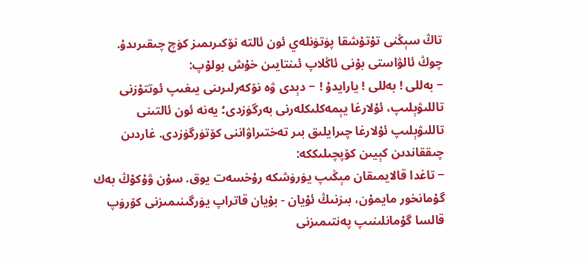تاڭ سېڭنى تۇتۇشقا پۈتۈنلەي ئون ئالتە نۆكىرىمىز كۈچ چىقىرىدۇ.
چوڭ ئالۋاستى بۇنى ئاڭلاپ ئىنتايىن خۇش بولۇپ:
− بەللى ! بەللى ! يارايدۇ ! − دېدى ۋە نۆكەرلىرىنى يىغىپ ئوتتۇزنى تاللىۋېلىپ، ئۇلارغا يېمەكلىكلەرنى بەرگۈزدى؛ يەنە ئون ئالتىنى تاللىۋېلىپ ئۇلارغا چىرايلىق بىر تەختىراۋاننى كۆتۈرگۈزدى. غاردىن چىققاندىن كېيىن كۆپچىلىككە:
− تاغدا قالايمىقان مېڭىپ يۈرۈشكە رۇخسەت يوق. سۇن ۋۇكۇڭ بەك گۇمانخور مايمۇن، بىزنىڭ ئۇيان - بۇيان قاتراپ يۈرگىنىمىزنى كۆرۈپ قالسا گۇمانلىنىپ پەنتىمىزنى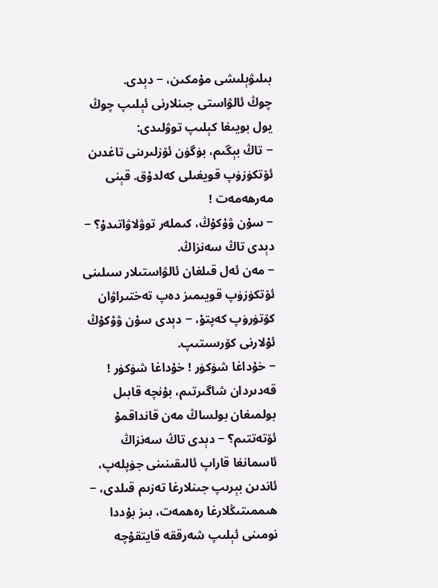بىلىۋېلىشى مۇمكىن، − دېدى.
چوڭ ئالۋاستى جىنلارنى ئېلىپ چوڭ يول بويىغا كېلىپ توۋلىدى:
− تاڭ بېگىم، بۈگۈن ئۆزلىرىنى تاغدىن ئۆتكۈزۈپ قويغىلى كەلدۇق. قېنى مەرھەمەت !
− سۇن ۋۇكۇڭ، كىملەر توۋلاۋاتىدۇ؟ − دېدى تاڭ سەنزاڭ.
− مەن ئەل قىلغان ئالۋاستىلار سىلىنى ئۆتكۈزۈپ قويىمىز دەپ تەختىراۋان كۆتۈرۈپ كەپتۇ، − دېدى سۇن ۋۇكۇڭ ئۇلارنى كۆرسىتىپ.
− خۇداغا شۈكۈر ! خۇداغا شۈكۈر ! قەدىردان شاگىرتىم، بۇنچە قابىل بولمىغان بولساڭ مەن قانداقمۇ ئۆتەتتىم؟ − دېدى تاڭ سەنزاڭ ئاسمانغا قاراپ ئالىقىنىنى جۈپلەپ، ئاندىن بېرىپ جىنلارغا تەزىم قىلدى، − ھىممىتىڭلارغا رەھمەت، بىز بۇددا نومىنى ئېلىپ شەرققە قايتقۇچە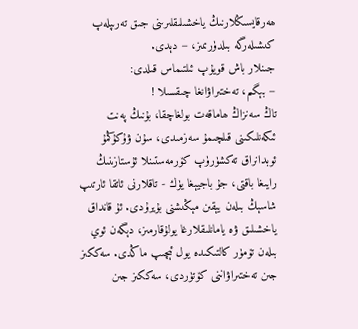ھەرقايسىڭلارنىڭ ياخشىلىقلىرىنى جىق تەرىپلەپ كىشىلەرگە بىلدۈرىمىز، − دېدى.
جىنلار باش قويۇپ ئىلتىماس قىلدى:
− بېگىم، تەختىراۋانغا چىقسىلا !
تاڭ سەنزاڭ ھاماقەت بولغاچقا، بۇنىڭ پەنت ئىكەنلىكىنى قىلچىمۇ سەزمىدى، سۇن ۋۇكۇڭمۇ ئوبدانراق تەكشۈرۈپ كۆرمەستىنلا ئۇستازىنىڭ رايىغا باقتى، جۇ باجيېغا يۈك - تاقلارنى ئاتقا ئارتىپ شاسېڭ بىلەن يېقىن مېڭىشنى بۇيرۇدى. ئۇ قانداق ياخشىلىق ۋە يامانلىقلارغا يولۇقارمىز، دېگەن ئوي بىلەن تۆمۈر كالتىكىدە يول ئېچىپ ماڭدى. سەككىز جىن تەختىراۋاننى كۆتۈردى، سەككىز جىن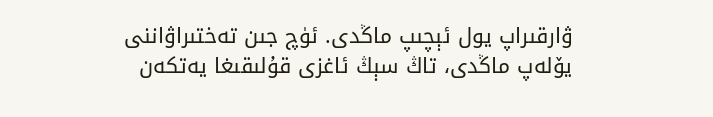ۋارقىراپ يول ئېچىپ ماڭدى. ئۈچ جىن تەختىراۋاننى يۆلەپ ماڭدى، تاڭ سېڭ ئاغزى قۇلىقىغا يەتكەن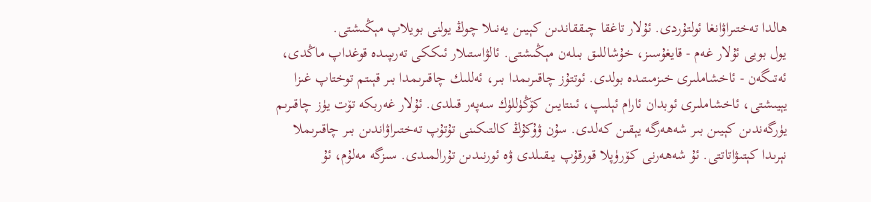ھالدا تەختىراۋانغا ئولتۇردى. ئۇلار تاغقا چىققاندىن كېيىن يەنىلا چوڭ يولنى بويلاپ مېڭىشتى.
يول بويى ئۇلار غەم - قايغۇسىز، خۇشاللىق بىلەن مېڭىشتى. ئالۋاستىلار ئىككى تەرىپىدە قوغداپ ماڭدى، ئەتىگەن - ئاخشاملىرى خىزمىتىدە بولدى. ئوتتۇز چاقىرىمدا بىر، ئەللىك چاقىرىمدا بىر قېىتم توختاپ غىزا يېيىشتى، ئاخشاملىرى ئوبدان ئارام ئېلىپ، ئىنتايىن كۆڭۈللۈك سەپەر قىلدى. ئۇلار غەربكە تۆت يۈز چاقىرىم يۈرگەندىن كېيىن بىر شەھەرگە يېقىن كەلدى. سۇن ۋۇكۇڭ كالتىكىنى تۇتۇپ تەختىراۋاندىن بىر چاقىرىملا نېرىدا كېتىۋاتاتتى. ئۇ شەھەرنى كۆرۈپلا قورقۇپ يىقىلدى ۋە ئورنىدىن تۇرالمىدى. سىزگە مەلۇم، ئۇ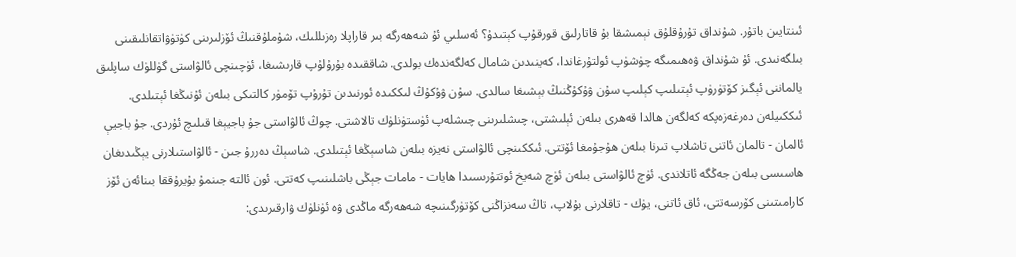ئىنتايىن باتۇر. شۇنداق تۇرۇقلۇق نېمىشقا بۇ قاتارلىق قورقۇپ كېتىدۇ؟ ئەسلىي ئۇ شەھەرگە بىر قاراپلا رەزىللىك، شۇملۇقنىڭ ئۆزلىرىنى كۈتۈۋاتقانلىقىنى بىلگەنىدى. ئۇ شۇنداق ۋەھىمىگە چۈشۈپ ئولتۇرغاندا، كەينىدىن شامال كەلگەندەك بولدى. شاققىدە بۇرۇلۇپ قارىشىغا، ئۈچىنچى ئالۋاستى گۈللۈك ساپلىق يالماننى ئېگىز كۆتۈرۈپ ئېتىلىپ كېلىپ سۇن ۋۇكۇڭنىڭ بېشىغا سالدى. سۇن ۋۇكۇڭ لىككىدە ئورنىدىن تۇرۇپ تۆمۈر كالتىكى بىلەن ئۇنىڭغا ئېتىلدى. ئىككىيلەن دەرغەزەپكە كەلگەن ھالدا قەھرى بىلەن ئېلىشتى، چىشلىرىنى چىشلەپ ئۈستۈنلۈك تالاشتى. چوڭ ئالۋاستى جۇ باجيېغا قىلىچ ئۇردى. جۇ باجيې ئالمان - تالمان ئاتنى تاشلاپ تىرنا بىلەن ھۇجۇمغا ئۆتتى. ئىككىنچى ئالۋاستى نەيزە بىلەن شاسېڭغا ئېتىلدى. شاسېڭ دەررۇ جىن - ئالۋاستىلارنى يېڭىدىغان ھاسىسى بىلەن جەڭگە ئاتلاندى. ئۈچ ئالۋاستى بىلەن ئۈچ شەيخ ئوتتۇرىسىدا ھايات - مامات جېڭى باشلىنىپ كەتتى. ئون ئالتە جىنمۇ بۇيرۇققا بىنائەن ئۆز كارامىتىنى كۆرسەتتى، ئاق ئاتنى، يۈك - تاقلارنى بۇلاپ، تاڭ سەنزاڭنى كۆتۈرگىنىچە شەھەرگە ماڭدى ۋە ئۈنلۈك ۋارقىرىدى: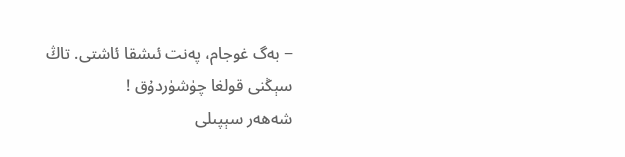− بەگ غوجام، پەنت ئىشقا ئاشتى. تاڭ سېڭنى قولغا چۈشۈردۇق !
شەھەر سېپىلى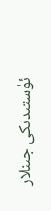ئۈستىدىكى جىنلار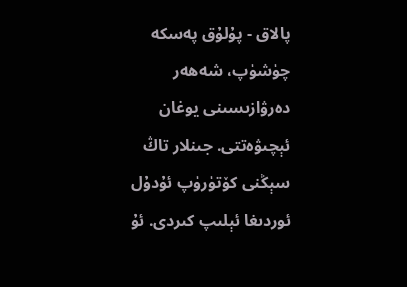پالاق - پۇلۇق پەسكە چۈشۈپ، شەھەر دەرۋازىسىنى يوغان ئېچىۋەتتى. جىنلار تاڭ سېڭنى كۆتۈرۈپ ئۇدۇل ئوردىغا ئېلىپ كىردى. ئۇ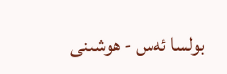بولسا ئەس - ھوشىنى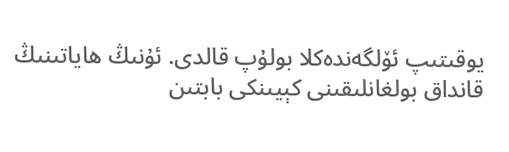يوقىتىپ ئۆلگەندەكلا بولۇپ قالدى. ئۇنىڭ ھاياتىنىڭ قانداق بولغانلىقىنى كېيىنكى بابتىن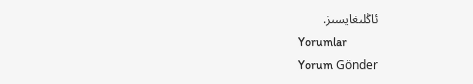ئاڭلىغايسىز.
Yorumlar
Yorum Gönder